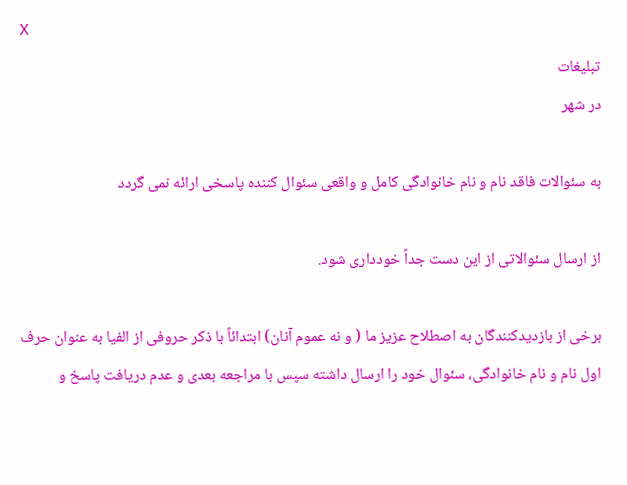X
تبلیغات
در شهر

به سئوالات فاقد نام و نام خانوادگی کامل و واقعی سئوال کننده پاسخی ارائه نمی گردد

از ارسال سئوالاتی از این دست جداً خودداری شود.

برخی از بازدیدکنندگان به اصطلاح عزیز ما ( و نه عموم آنان) ابتدائاً با ذکر حروفی از الفیا به عنوان حرف اول نام و نام خانوادگی، سئوال خود را ارسال داشته سپس با مراجعه بعدی و عدم دریافت پاسخ و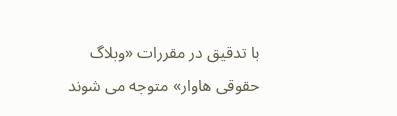با تدقیق در مقررات «وبلاگ حقوقی هاوار» متوجه می شوند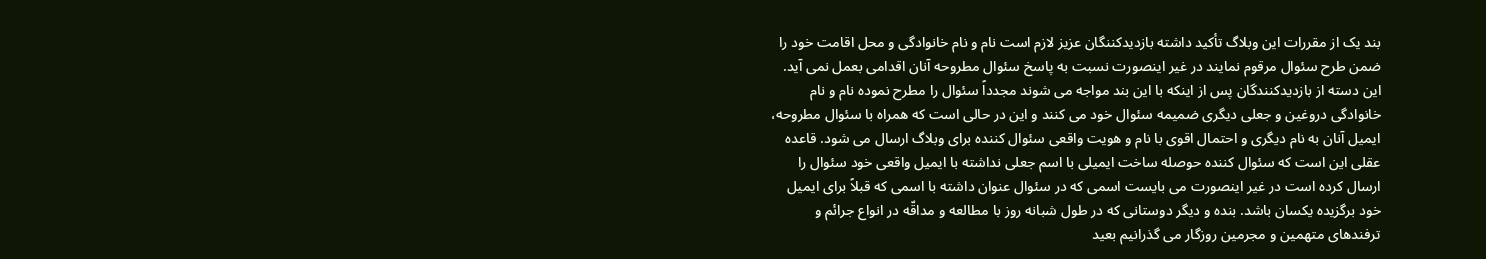بند یک از مقررات این وبلاگ تأکید داشته بازدیدکننگان عزیز لازم است نام و نام خانوادگی و محل اقامت خود را ضمن طرح سئوال مرقوم نمایند در غیر اینصورت نسبت به پاسخ سئوال مطروحه آنان اقدامی بعمل نمی آید. این دسته از بازدیدکنندگان پس از اینکه با این بند مواجه می شوند مجدداً سئوال را مطرح نموده نام و نام خانوادگی دروغین و جعلی دیگری ضمیمه سئوال خود می کنند و این در حالی است که همراه با سئوال مطروحه، ایمیل آنان به نام دیگری و احتمال اقوی با نام و هویت واقعی سئوال کننده برای وبلاگ ارسال می شود. قاعده عقلی این است که سئوال کننده حوصله ساخت ایمیلی با اسم جعلی نداشته با ایمیل واقعی خود سئوال را ارسال کرده است در غیر اینصورت می بایست اسمی که در سئوال عنوان داشته با اسمی که قبلاً برای ایمیل خود برگزیده یکسان باشد. بنده و دیگر دوستانی که در طول شبانه روز با مطالعه و مداقّه در انواع جرائم و ترفندهای متهمین و مجرمین روزگار می گذرانیم بعید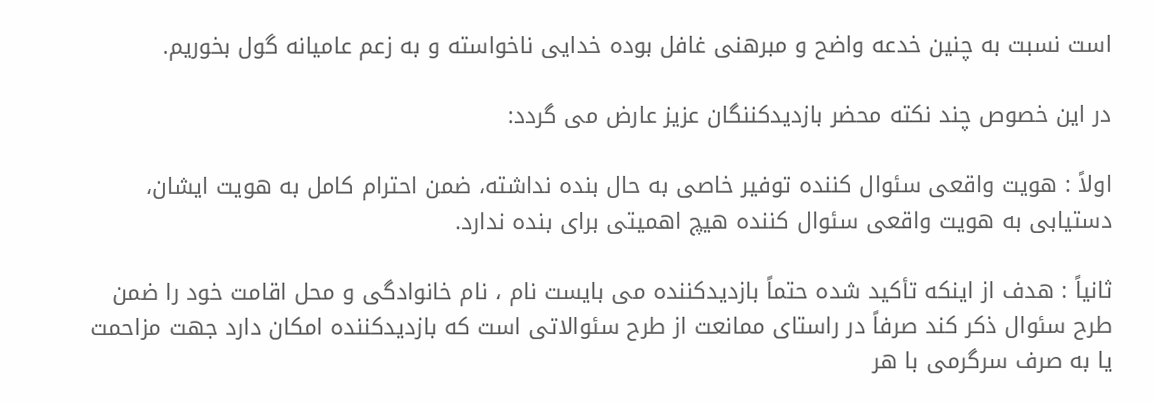است نسبت به چنین خدعه واضح و مبرهنی غافل بوده خدایی ناخواسته و به زعم عامیانه گول بخوریم.

در این خصوص چند نکته محضر بازدیدکننگان عزیز عارض می گردد:

اولاً : هویت واقعی سئوال کننده توفیر خاصی به حال بنده نداشته، ضمن احترام کامل به هویت ایشان، دستیابی به هویت واقعی سئوال کننده هیچ اهمیتی برای بنده ندارد.

ثانیاً : هدف از اینکه تأکید شده حتماً بازدیدکننده می بایست نام ، نام خانوادگی و محل اقامت خود را ضمن طرح سئوال ذکر کند صرفاً در راستای ممانعت از طرح سئوالاتی است که بازدیدکننده امکان دارد جهت مزاحمت یا به صرف سرگرمی با هر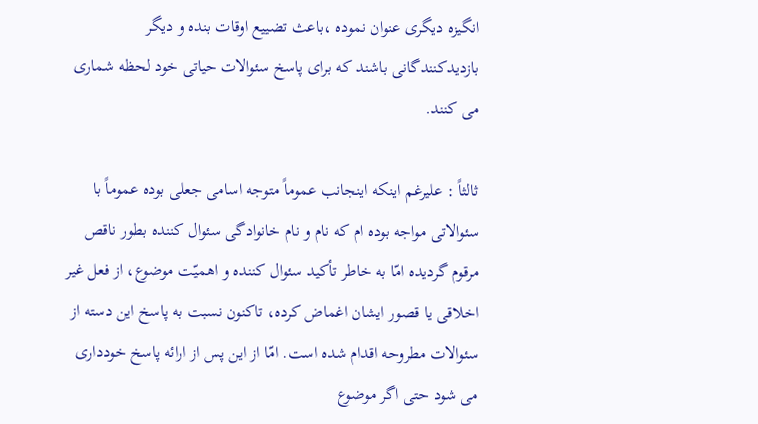انگیزه دیگری عنوان نموده ،باعث تضییع اوقات بنده و دیگر بازدیدکنندگانی باشند که برای پاسخ سئوالات حیاتی خود لحظه شماری می کنند.

ثالثاً : علیرغم اینکه اینجانب عموماً متوجه اسامی جعلی بوده عموماً با سئوالاتی مواجه بوده ام که نام و نام خانوادگی سئوال کننده بطور ناقص مرقوم گردیده امّا به خاطر تأکید سئوال کننده و اهمیّت موضوع، از فعل غیر اخلاقی یا قصور ایشان اغماض کرده، تاکنون نسبت به پاسخ این دسته از سئوالات مطروحه اقدام شده است. امّا از این پس از ارائه پاسخ خودداری می شود حتی اگر موضوع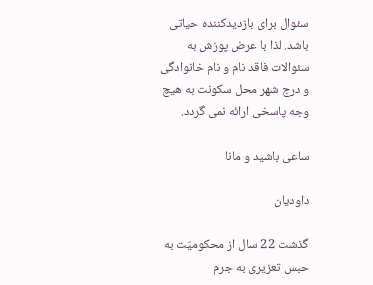سئوال برای بازدیدکننده حیاتی باشد. لذا با عرض پوزش به سئوالات فاقد نام و نام خانوادگی و درج شهر محل سکونت به هیچ وجه پاسخی ارائه نمی گردد.

ساعی باشید و مانا

داودیان

گذشت 22 سال از محکومیّت به حبس تعزیری به جرم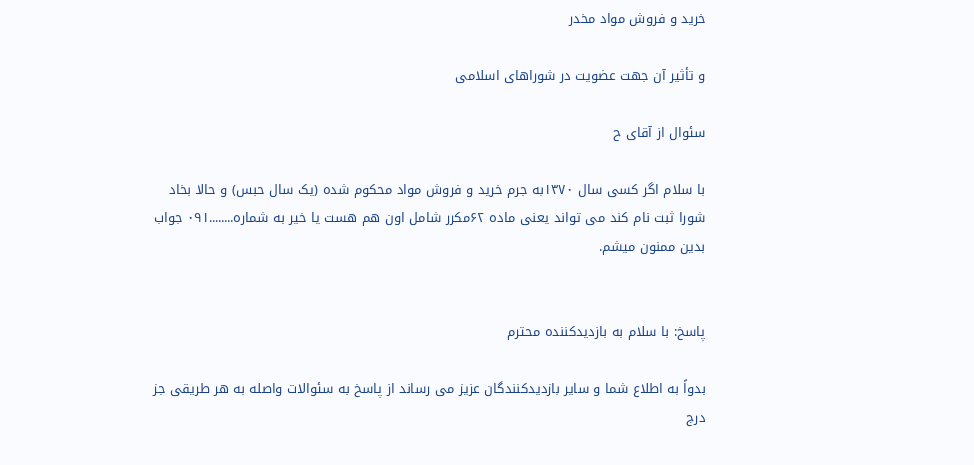خرید و فروش مواد مخدر

و تأثیر آن جهت عضویت در شوراهای اسلامی

سئوال از آقای ح

با سلام اگر کسی سال ۱۳۷۰به جرم خرید و فروش مواد محکوم شده (یک سال حبس) و حالا بخاد شورا ثبت نام کند می تواند یعنی ماده ۶۲مکرر شامل اون هم هست یا خیر به شماره........۰۹۱ جواب بدین ممنون میشم.


پاسخ: با سلام به بازدیدکننده محترم

بدواً به اطلاع شما و سایر بازدیدکنندگان عزیز می رساند از پاسخ به سئوالات واصله به هر طریقی جز درج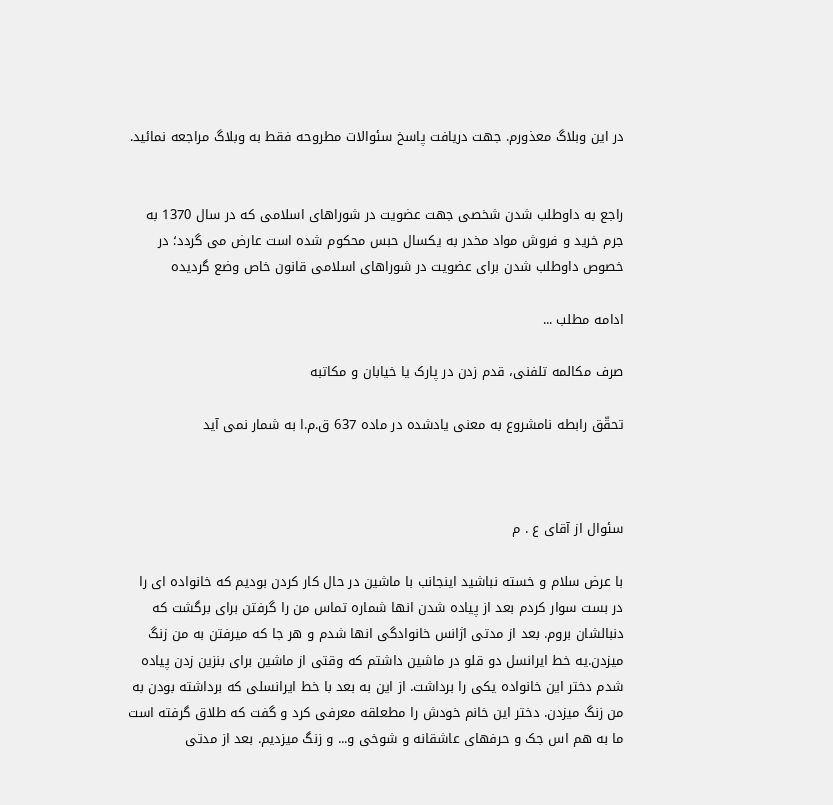در این وبلاگ معذورم. جهت دریافت پاسخ سئوالات مطروحه فقط به وبلاگ مراجعه نمائید.


راجع به داوطلب شدن شخصی جهت عضویت در شوراهای اسلامی که در سال 1370 به جرم خرید و فروش مواد مخدر به یکسال حبس محکوم شده است عارض می گردد؛ در خصوص داوطلب شدن برای عضویت در شوراهای اسلامی قانون خاص وضع گردیده

ادامه مطلب ...

صرف مکالمه تلفنی، قدم زدن در پارک یا خیابان و مکاتبه

تحقّق رابطه نامشروع به معنی یادشده در ماده 637 ق.م.ا به شمار نمی آید



سئوال از آقای ع . م

با عرض سلام و خسته نباشید اینجانب با ماشین در حال کار کردن بودیم که خانواده ای را در بست سوار کردم بعد از پیاده شدن انها شماره تماس من را گرفتن برای برگشت که دنبالشان بروم. بعد از مدتی اژانس خانوادگی انها شدم و هر جا که میرفتن به من زنگ میزدن.یه خط ایرانسل دو قلو در ماشین داشتم که وقتی از ماشین برای بنزین زدن پیاده شدم دختر این خانواده یکی را برداشت. از این به بعد با خط ایرانسلی که برداشته بودن به من زنگ میزدن. دختر این خانم خودش را مطعلقه معرفی کرد و گفت که طلاق گرفته است ما به هم اس جک و حرفهای عاشقانه و شوخی و... و زنگ میزدیم. بعد از مدتی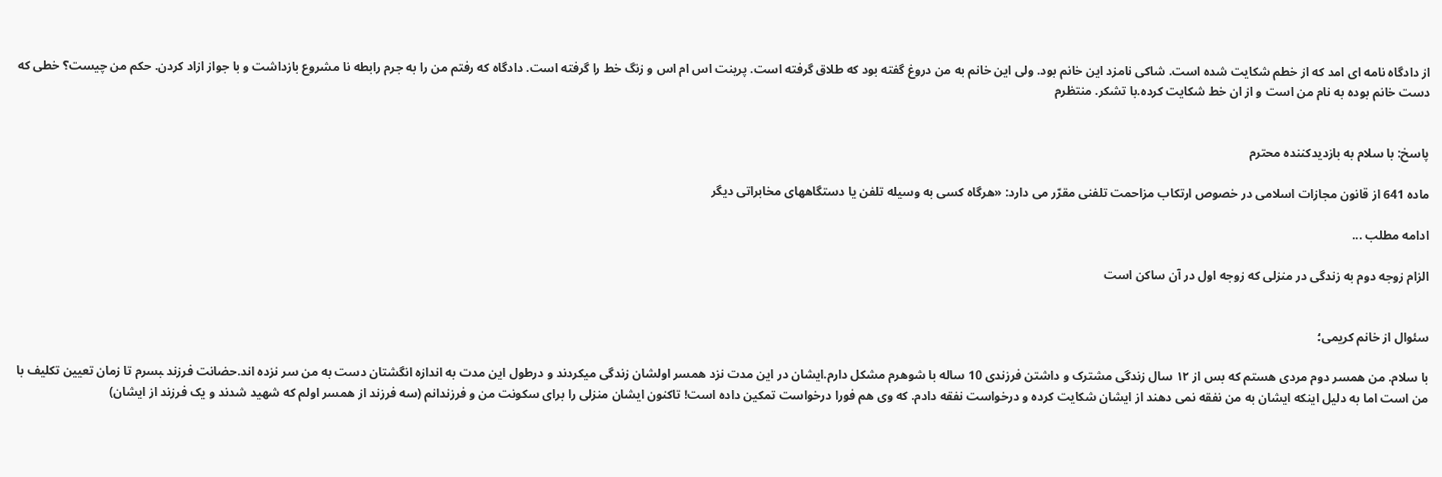از دادگاه نامه ای امد که از خطم شکایت شده است. شاکی نامزد این خانم بود. ولی این خانم به من دروغ گفته بود که طلاق گرفته است. پرینت اس ام اس و زنگ خط را گرفته است. دادگاه که رفتم من را به جرم رابطه نا مشروع بازداشت و با جواز ازاد کردن. حکم من چیست؟ خطی که دست خانم بوده به نام من است و از ان خط شکایت کرده.با تشکر. منتظرم


پاسخ: با سلام به بازدیدکننده محترم

ماده 641 از قانون مجازات اسلامی در خصوص ارتکاب مزاحمت تلفنی مقرّر می دارد: «هرگاه کسی به وسیله تلفن یا دستگاههای مخابراتی دیگر

ادامه مطلب ...

الزام زوجه دوم به زندگی در منزلی که زوجه اول در آن ساکن است


سئوال از خانم کریمی؛

با سلام. من همسر دوم مردی هستم که بس از ۱۲ سال زندگی مشترک و داشتن فرزندی 10 ساله با شوهرم مشکل دارم.ایشان در این مدت نزد همسر اولشان زندگی میکردند و درطول این مدت به اندازه انگشتان دست به من سر نزده اند.حضانت فرزند ‍‍بسرم تا زمان تعیین تکلیف با من است اما به دلیل اینکه ایشان به من نفقه نمی دهند از ایشان شکایت کرده و درخواست نفقه دادم. که وی هم فورا درخواست تمکین داده است! تاکنون ایشان منزلی را برای سکونت من و فرزندانم (سه فرزند از همسر اولم که شهید شدند و یک فرزند از ایشان)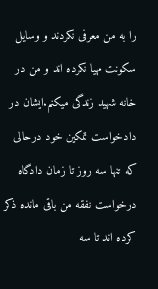را به من معرفی نکردند و وسایل سکونت مهیا نکرده اند و من در خانه شهید زندگی میکنم.ایشان در دادخواست تمکین خود درحالی که تنها سه روز تا زمان دادگاه درخواست نفقه من باقی مانده ذکر کرده اند تا سه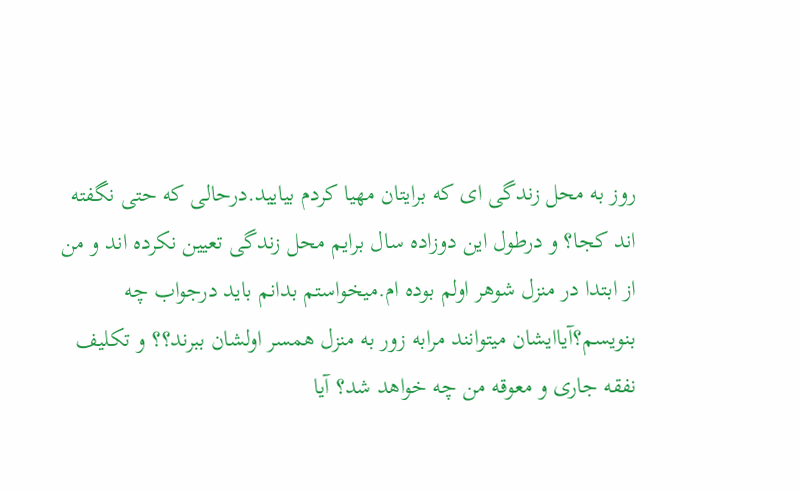روز به محل زندگی ای که برایتان مهیا کردم بیایید.درحالی که حتی نگفته اند کجا؟ و درطول این دوزاده سال برایم محل زندگی تعیین نکرده اند و من از ابتدا در منزل شوهر اولم بوده ام.میخواستم بدانم باید درجواب چه بنویسم؟آیاایشان میتوانند مرابه زور به منزل همسر اولشان ببرند؟؟ و تکلیف نفقه جاری و معوقه من چه خواهد شد؟ آیا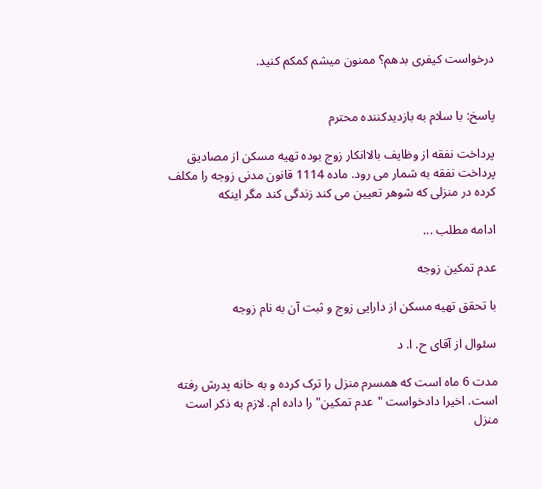درخواست کیفری بدهم؟ ممنون میشم کمکم کنید.


پاسخ: با سلام به بازدیدکننده محترم

پرداخت نفقه از وظایف بالاانکار زوج بوده تهیه مسکن از مصادیق پرداخت نفقه به شمار می رود. ماده 1114 قانون مدنی زوجه را مکلف کرده در منزلی که شوهر تعیین می کند زندگی کند مگر اینکه

ادامه مطلب ...

عدم تمکین زوجه

با تحقق تهیه مسکن از دارایی زوج و ثبت آن به نام زوجه

سئوال از آقای ح. ا. د

مدت 6 ماه است که همسرم منزل را ترک کرده و به خانه پدرش رفته است. اخیرا دادخواست "عدم تمکین" را داده ام. لازم به ذکر است منزل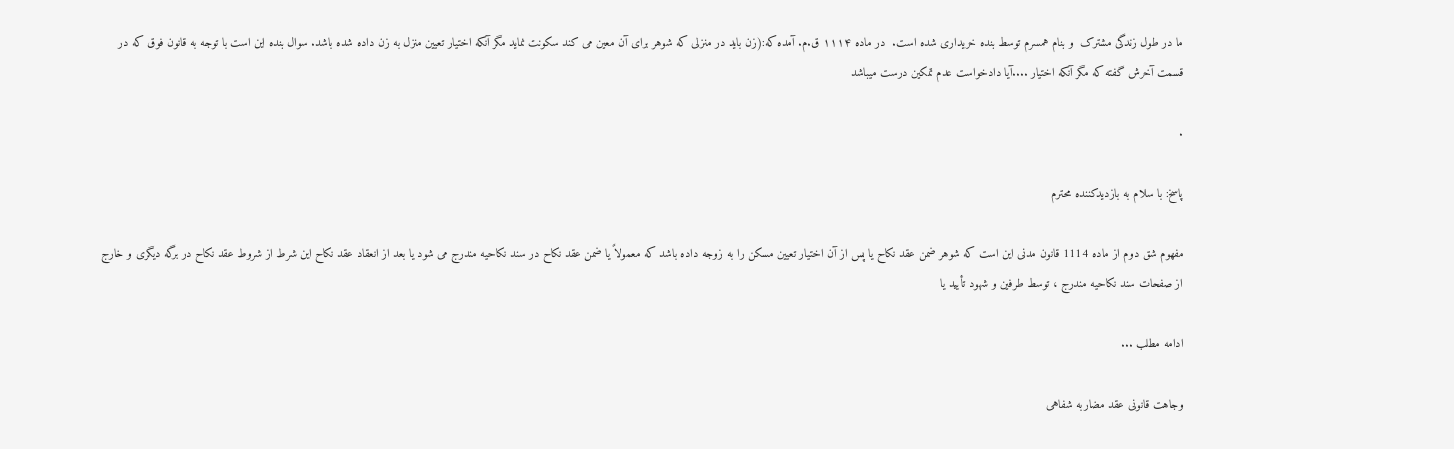ما در طول زندگی مشترک  و بنام همسرم توسط بنده خریداری شده است.  در ماده ۱۱۱۴ ق.م. آمده که:(زن باید در منزلی که شوهر برای آن معین می کند سکونت نماید مگر آنکه اختیار تعیین منزل به زن داده شده باشد. سوال بنده این است با توجه به قانون فوق که در قسمت آخرش گفته که مگر آنکه اختیار ....آیا دادخواست عدم تمکین درست میباشد

.

پاسخ: با سلام به بازدیدکننده محترم

مفهوم شق دوم از ماده 1114 قانون مدنی این است که شوهر ضمن عقد نکاح یا پس از آن اختیار تعیین مسکن را به زوجه داده باشد که معمولاً یا ضمن عقد نکاح در سند نکاحیه مندرج می شود یا بعد از انعقاد عقد نکاح این شرط از شروط عقد نکاح در برگه دیگری و خارج از صفحات سند نکاحیه مندرج ، توسط طرفین و شهود تأیید یا

ادامه مطلب ...

وجاهت قانونی عقد مضاربه شفاهی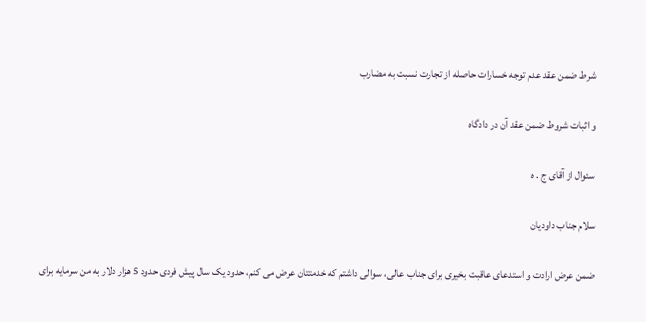شرط ضمن عقد عدم توجه خسارات حاصله از تجارت نسبت به مضارب

و اثبات شروط ضمن عقد آن در دادگاه

سئوال از آقای ج . ه

سلام جناب داودیان

ضمن عرض ارادت و استدعای عاقبت بخیری برای جناب عالی، سوالی داشتم که خدمتتان عرض می کنم، حدود یک سال پیش فردی حدود 5 هزار دلار به من سرمایه برای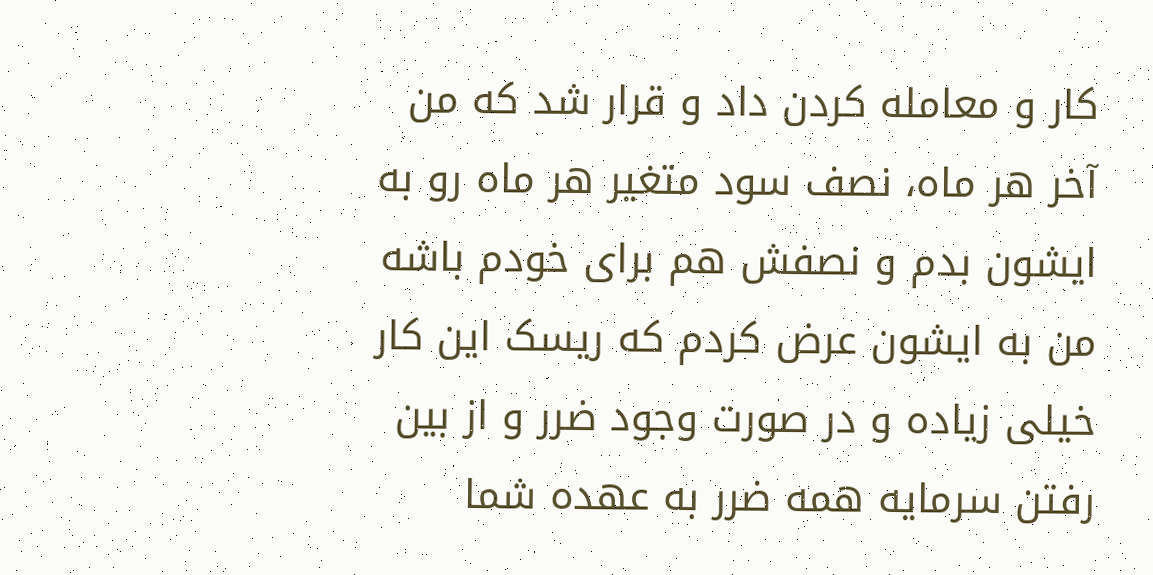کار و معامله کردن داد و قرار شد که من آخر هر ماه، نصف سود متغیر هر ماه رو به ایشون بدم و نصفش هم برای خودم باشه من به ایشون عرض کردم که ریسک این کار خیلی زیاده و در صورت وجود ضرر و از بین رفتن سرمایه همه ضرر به عهده شما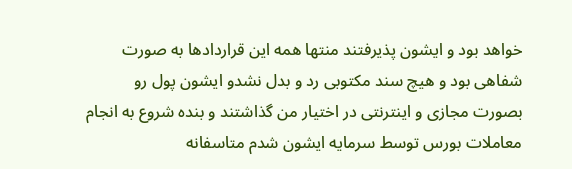خواهد بود و ایشون پذیرفتند منتها همه این قراردادها به صورت شفاهی بود و هیچ سند مکتوبی رد و بدل نشدو ایشون پول رو بصورت مجازی و اینترنتی در اختیار من گذاشتند و بنده شروع به انجام معاملات بورس توسط سرمایه ایشون شدم متاسفانه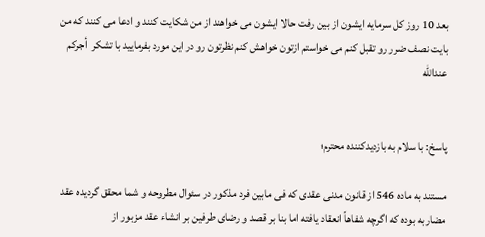بعد 10 روز کل سرمایه ایشون از بین رفت حالا ایشون می خواهند از من شکایت کنند و ادعا می کنند که من بایت نصف ضرر رو تقبل کنم می خواستم ازتون خواهش کنم نظرتون رو در این مورد بفرمایید با تشکر  أجرکم عندالله


پاسخ: با سلام به بازدیدکننده محترم؛

مستند به ماده 546 از قانون مدنی عقدی که فی مابین فرد مذکور در سئوال مطروحه و شما محقق گردیده عقد مضاربه بوده که اگرچه شفاهاً انعقاد یافته اما بنا بر قصد و رضای طرفین بر انشاء عقد مزبور از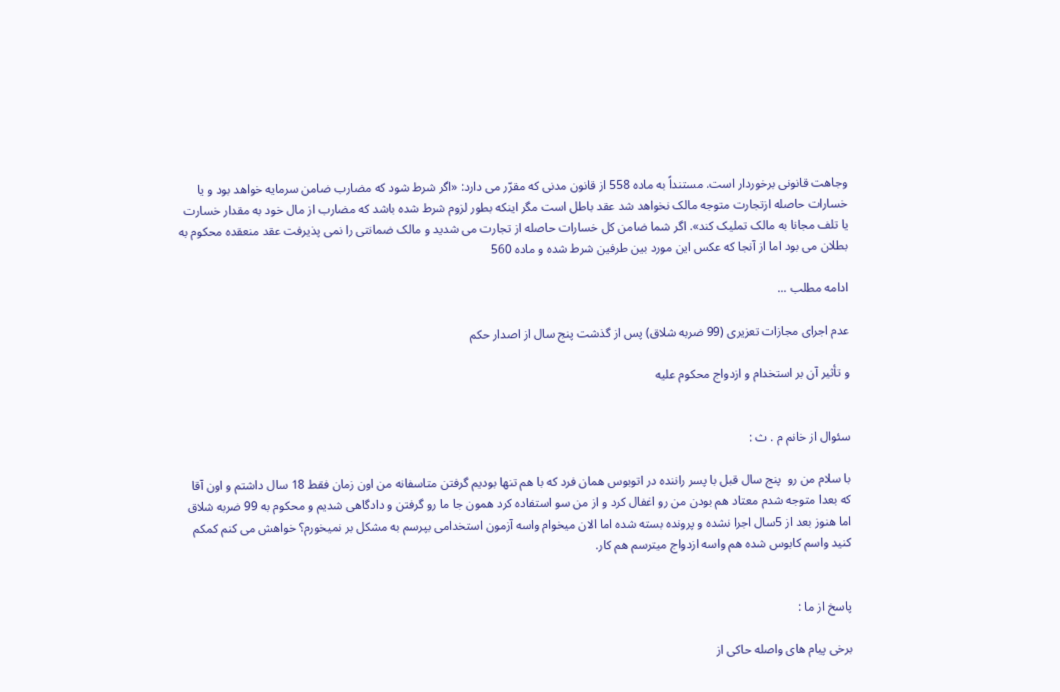وجاهت قانونی برخوردار است. مستنداً به ماده 558 از قانون مدنی که مقرّر می دارد: «اگر شرط شود که مضارب ضامن سرمایه خواهد بود و یا خسارات حاصله ازتجارت متوجه مالک نخواهد شد عقد باطل است مگر اینکه بطور لزوم شرط شده باشد که مضارب از مال خود به مقدار خسارت یا تلف مجانا به مالک تملیک کند». اگر شما ضامن کل خسارات حاصله از تجارت می شدید و مالک ضمانتی را نمی پذیرفت عقد منعقده محکوم به بطلان می بود اما از آنجا که عکس این مورد بین طرفین شرط شده و ماده 560

ادامه مطلب ...

عدم اجرای مجازات تعزیری (99 ضربه شلاق) پس از گذشت پنج سال از اصدار حکم

و تأثیر آن بر استخدام و ازدواج محکوم علیه


سئوال از خانم م . ث :

با سلام من رو  پنج سال قبل با پسر راننده در اتوبوس همان فرد که با هم تنها بودیم گرفتن متاسفانه من اون زمان فقط 18 سال داشتم و اون آقا که بعدا متوجه شدم معتاد هم بودن من رو اغفال کرد و از من سو استفاده کرد همون جا ما رو گرفتن و دادگاهی شدیم و محکوم به 99 ضربه شلاق اما هنوز بعد از 5سال اجرا نشده و پرونده بسته شده اما الان میخوام واسه آزمون استخدامی بپرسم به مشکل بر نمیخورم؟ خواهش می کنم کمکم کنید واسم کابوس شده هم واسه ازدواج میترسم هم کار.


پاسخ از ما :

برخی پیام های واصله حاکی از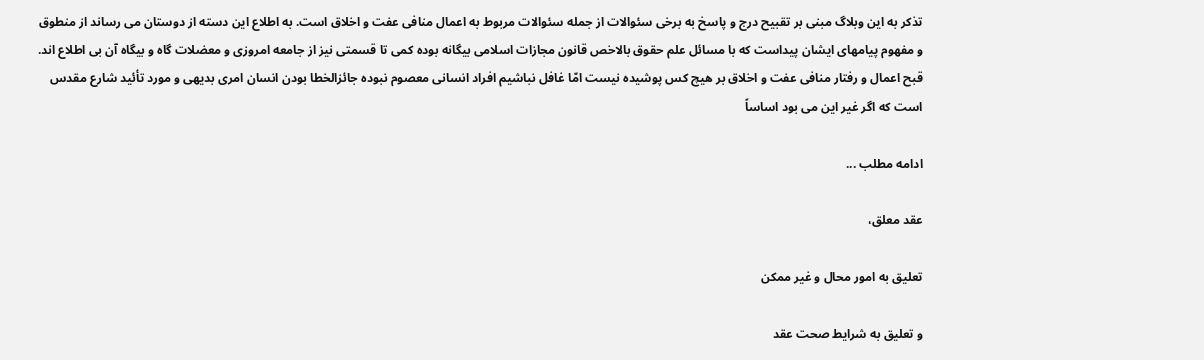تذکر به این وبلاگ مبنی بر تقبیح درج و پاسخ به برخی سئوالات از جمله سئوالات مربوط به اعمال منافی عفت و اخلاق است. به اطلاع این دسته از دوستان می رساند از منطوق و مفهوم پیامهای ایشان پیداست که با مسائل علم حقوق بالاخص قانون مجازات اسلامی بیگانه بوده کمی تا قسمتی نیز از جامعه امروزی و معضلات گاه و بیگاه آن بی اطلاع اند. قبح اعمال و رفتار منافی عفت و اخلاق بر هیچ کس پوشیده نیست امّا غافل نباشیم افراد انسانی معصوم نبوده جائزالخطا بودن انسان امری بدیهی و مورد تأئید شارع مقدس است که اگر غیر این می بود اساساً

ادامه مطلب ...

عقد معلق،

تعلیق به امور محال و غیر ممکن

و تعلیق به شرایط صحت عقد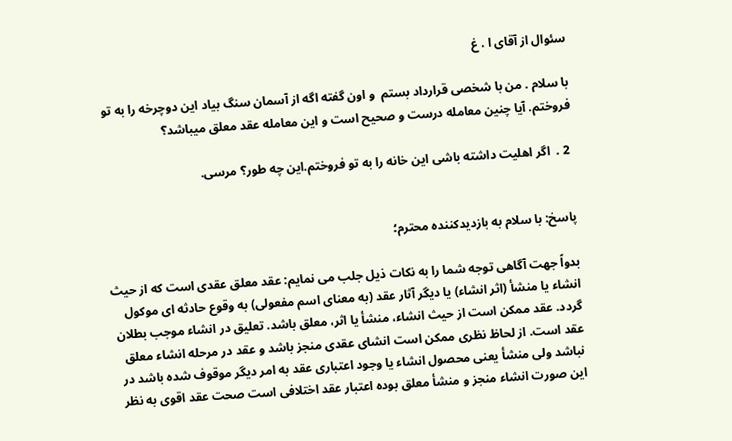سئوال از آقای ا . غ

با سلام . من با شخصی قرارداد بستم  و اون گفته اگه از آسمان سنگ بیاد این دوچرخه را به تو فروختم. آیا چنین معامله درست و صحیح است و این معامله عقد معلق میباشد؟

 2 .  اگر اهلیت داشته باشی این خانه را به تو فروختم.این چه طور؟ مرسی.


پاسخ: با سلام به بازدیدکننده محترم؛

بدواً جهت آگاهی توجه شما را به نکات ذیل جلب می نمایم: عقد معلق عقدی است که از حیث انشاء یا منشأ (اثر انشاء) یا دیگر آثار عقد (به معنای اسم مفعولی) به وقوع حادثه ای موکول گردد. عقد ممکن است از حیث انشاء، منشأ یا اثر، معلق باشد. تعلیق در انشاء موجب بطلان عقد است. از لحاظ نظری ممکن است انشای عقدی منجز باشد و عقد در مرحله انشاء معلق نباشد ولی منشأ یعنی محصول انشاء یا وجود اعتباری عقد به امر دیگر موقوف شده باشد در این صورت انشاء منجز و منشأ معلق بوده اعتبار عقد اختلافی است صحت عقد اقوی به نظر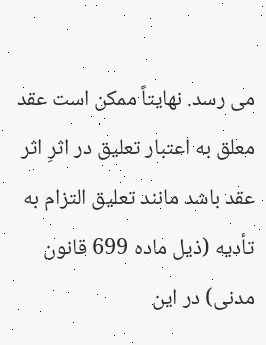می رسد. نهایتاً ممکن است عقد معلق به اعتبار تعلیق در اثرِ اثر عقد باشد مانند تعلیق التزام به تأدیه (ذیل ماده 699 قانون مدنی) در این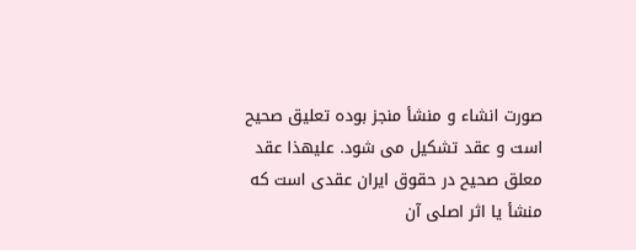صورت انشاء و منشأ منجز بوده تعلیق صحیح است و عقد تشکیل می شود. علیهذا عقد معلق صحیح در حقوق ایران عقدی است که منشأ یا اثر اصلی آن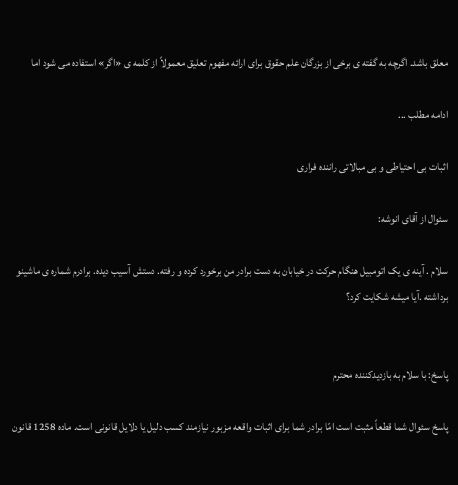معلق باشد. اگرچه به گفته ی برخی از بزرگان علم حقوق برای ارائه مفهوم تعلیق معمولاً از کلمه ی «اگر» استفاده می شود اما

ادامه مطلب ...

اثبات بی احتیاطی و بی مبالاتی راننده فراری

سئوال از آقای انوشه:

سلام . آینه ی یک اتومبیل هنگام حرکت در خیابان به دست برادر من برخورد کرده و رفته. دستش آسیب دیده. برادرم شماره ی ماشینو برداشته .آیا میشه شکایت کرد؟


پاسخ: با سلام به بازدیدکننده محترم

پاسخ سئوال شما قطعاً مثبت است امّا برادر شما برای اثبات واقعه مزبور نیازمند کسب دلیل یا دلایل قانونی است. ماده 1258 قانون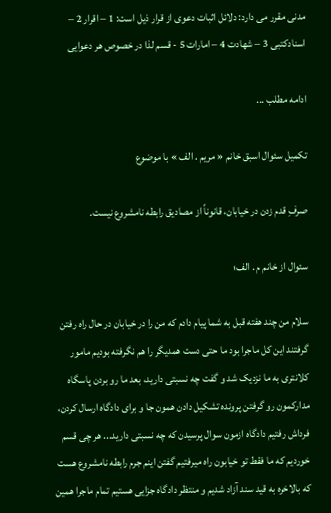مدنی مقرر می دارد: دلائل اثبات دعوی از قرار ذیل است: 1 – اقرار 2 – اسنادکتبی 3 – شهادت 4 – امارات 5 - قسم لذا در خصوص هر دعوایی

ادامه مطلب ...

تکمیل سئوال اسبق خانم « مریم . الف » با موضوع

صرفِ قدم زدن در خیابان، قانوناً از مصادیق رابطه نامشروع نیست.

سئوال از خانم م . الف؛

سلام من چند هفته قبل به شما پیام دادم که من را در خیابان در حال راه رفتن گرفتند این کل ماجرا بود ما حتی دست همدیگر را هم نگرفته بودیم مامور کلانتری به ما نزدیک شد و گفت چه نسبتی دارید، بعد ما رو بردن پاسگاه مدارکمون رو گرفتن پرونده تشکیل دادن همون جا و برای دادگاه ارسال کردن، فرداش رفتیم دادگاه ازمون سوال پرسیدن که چه نسبتی دارید... هر چی قسم خوردیم که ما فقط تو خیابون راه میرفتیم گفتن اینم جرم رابطه نامشروع هست که بالاخره به قید سند آزاد شدیم و منتظر دادگاه جزایی هستیم تمام ماجرا همین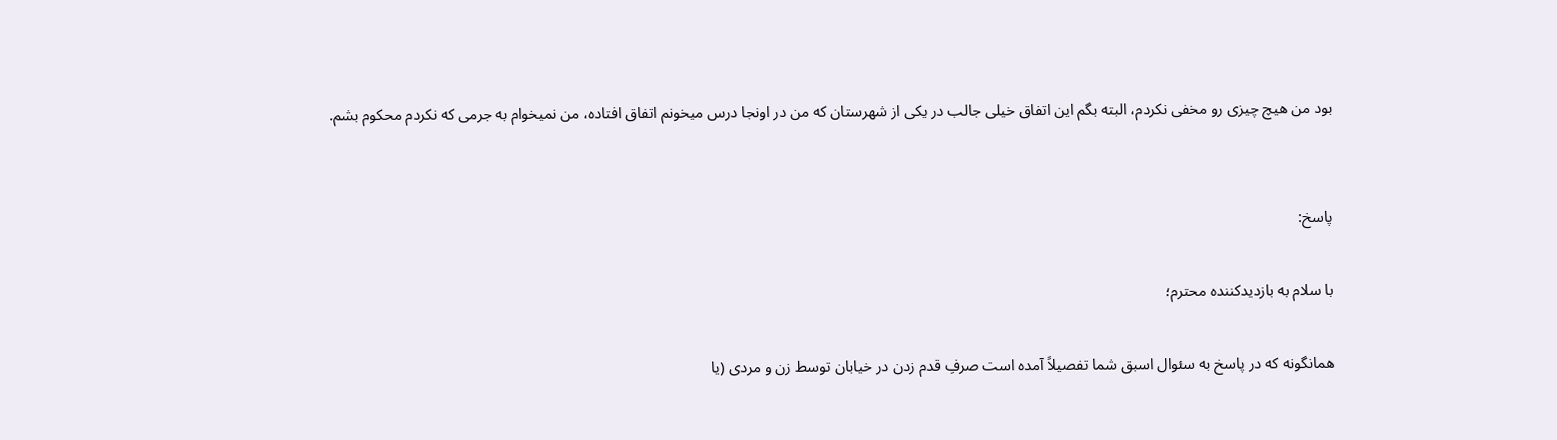بود من هیچ چیزی رو مخفی نکردم، البته بگم این اتفاق خیلی جالب در یکی از شهرستان که من در اونجا درس میخونم اتفاق افتاده، من نمیخوام به جرمی که نکردم محکوم بشم.


پاسخ:

با سلام به بازدیدکننده محترم؛

همانگونه که در پاسخ به سئوال اسبق شما تفصیلاً آمده است صرفِ قدم زدن در خیابان توسط زن و مردی (یا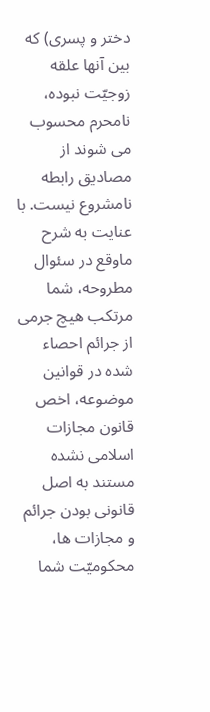دختر و پسری) که بین آنها علقه زوجیّت نبوده، نامحرم محسوب می شوند از مصادیق رابطه نامشروع نیست. با عنایت به شرح ماوقع در سئوال مطروحه، شما مرتکب هیچ جرمی از جرائم احصاء شده در قوانین موضوعه، اخص قانون مجازات اسلامی نشده مستند به اصل قانونی بودن جرائم و مجازات ها، محکومیّت شما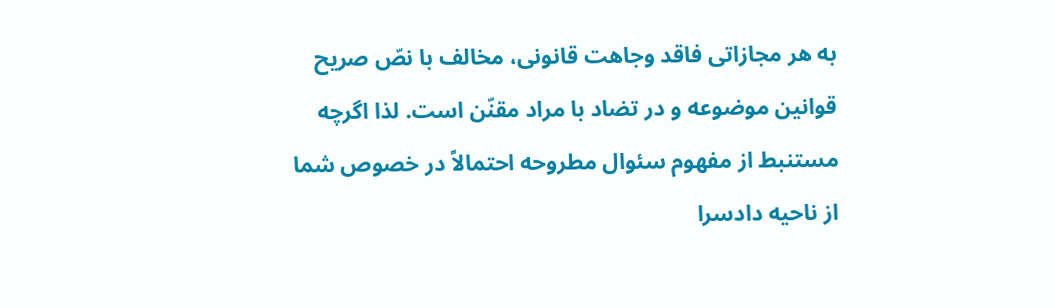به هر مجازاتی فاقد وجاهت قانونی، مخالف با نصّ صریح قوانین موضوعه و در تضاد با مراد مقنّن است. لذا اگرچه مستنبط از مفهوم سئوال مطروحه احتمالاً در خصوص شما از ناحیه دادسرا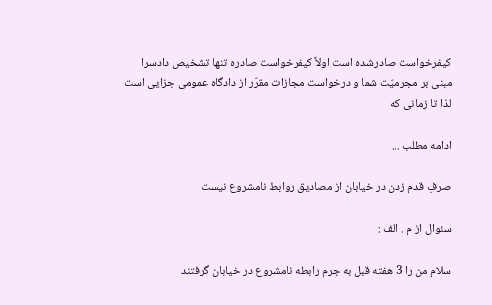کیفرخواست صادرشده است اولاً کیفرخواست صادره تنها تشخیص دادسرا مبنی بر مجرمیّت شما و درخواست مجازات مقرّر از دادگاه عمومی جزایی است لذا تا زمانی که

ادامه مطلب ...

صرفِ قدم زدن در خیابان از مصادیق روابط نامشروع نیست

سئوال از م . الف :

سلام من را 3 هفته قبل به جرم رابطه نامشروع در خیابان گرفتند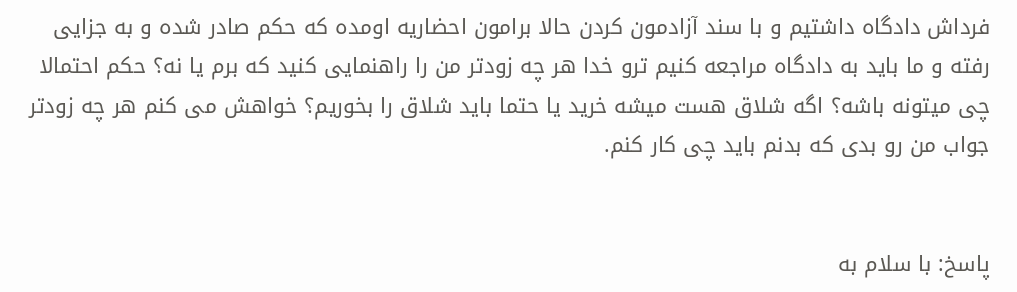فرداش دادگاه داشتیم و با سند آزادمون کردن حالا برامون احضاریه اومده که حکم صادر شده و به جزایی رفته و ما باید به دادگاه مراجعه کنیم ترو خدا هر چه زودتر من را راهنمایی کنید که برم یا نه؟ حکم احتمالا چی میتونه باشه؟ اگه شلاق هست میشه خرید یا حتما باید شلاق را بخوریم؟ خواهش می کنم هر چه زودتر جواب من رو بدی که بدنم باید چی کار کنم.


پاسخ: با سلام به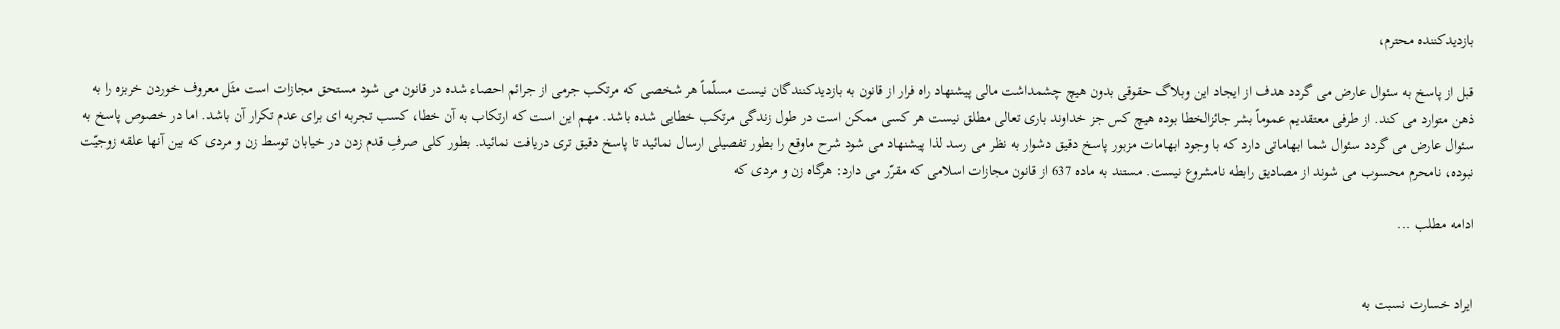بازدیدکننده محترم،

قبل از پاسخ به سئوال عارض می گردد هدف از ایجاد این وبلاگ حقوقی بدون هیچ چشمداشت مالی پیشنهاد راه فرار از قانون به بازدیدکنندگان نیست مسلّماً هر شخصی که مرتکب جرمی از جرائم احصاء شده در قانون می شود مستحق مجازات است مثَل معروف خوردن خربزه را به ذهن متوارد می کند. از طرفی معتقدیم عموماً بشر جائزالخطا بوده هیچ کس جز خداوند باری تعالی مطلق نیست هر کسی ممکن است در طول زندگی مرتکب خطایی شده باشد. مهم این است که ارتکاب به آن خطا، کسب تجربه ای برای عدم تکرار آن باشد. اما در خصوص پاسخ به سئوال عارض می گردد سئوال شما ابهاماتی دارد که با وجود ابهامات مزبور پاسخ دقیق دشوار به نظر می رسد لذا پیشنهاد می شود شرح ماوقع را بطور تفصیلی ارسال نمائید تا پاسخ دقیق تری دریافت نمائید. بطور کلی صرفِ قدم زدن در خیابان توسط زن و مردی که بین آنها علقه زوجیّت نبوده، نامحرم محسوب می شوند از مصادیق رابطه نامشروع نیست. مستند به ماده 637 از قانون مجازات اسلامی که مقرّر می دارد: هرگاه زن و مردی که

ادامه مطلب ...


ایراد خسارت نسبت به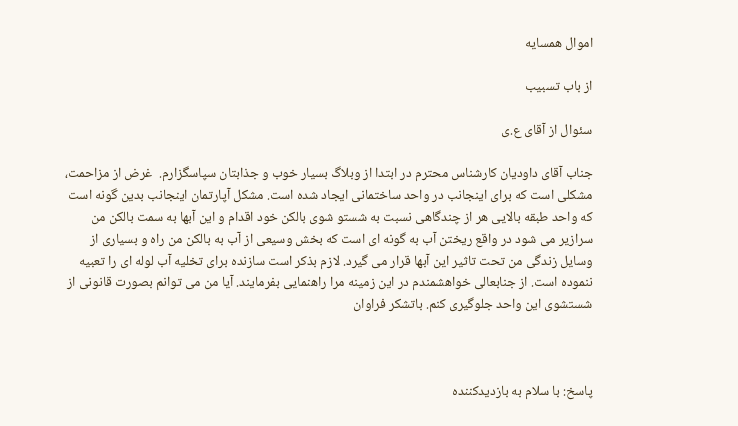اموال همسایه

از باب تسبیب

سئوال از آقای ع.ی

جناب آقای داودیان کارشناس محترم در ابتدا از وبلاگ بسیار خوب و جذابتان سپاسگزارم.  غرض از مزاحمت، مشکلی است که برای اینجانب در واحد ساختمانی ایجاد شده است. مشکل آپارتمان اینجانب بدین گونه است که واحد طبقه بالایی هر از چندگاهی نسبت به شستو شوی بالکن خود اقدام و این آبها به سمت بالکن من سرازیر می شود در واقع ریختن آب به گونه ای است که بخش وسیعی از آب به بالکن من راه و بسیاری از وسایل زندگی من تحت تاثیر این آبها قرار می گیرد. لازم بذکر است سازنده برای تخلیه آب لوله ای را تعبیه ننموده است. از جنابعالی خواهشمندم در این زمینه مرا راهنمایی بفرمایند. آیا من می توانم بصورت قانونی از شستشوی این واحد جلوگیری کنم. باتشکر فراوان



پاسخ: با سلام به بازدیدکننده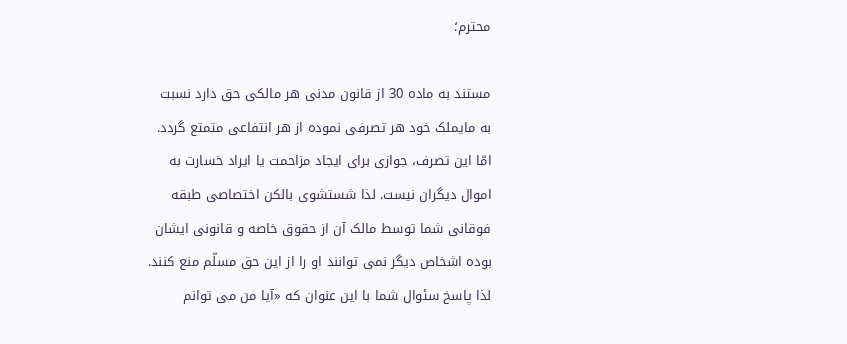محترم؛

مستند به ماده 30 از قانون مدنی هر مالکی حق دارد نسبت به مایملک خود هر تصرفی نموده از هر انتفاعی متمتع گردد. امّا این تصرف، جوازی برای ایجاد مزاحمت یا ایراد خسارت به اموال دیگران نیست. لذا شستشوی بالکن اختصاصی طبقه فوقانی شما توسط مالک آن از حقوق خاصه و قانونی ایشان بوده اشخاص دیگر نمی توانند او را از این حق مسلّم منع کنند. لذا پاسخ سئوال شما با این عنوان که «آیا من می توانم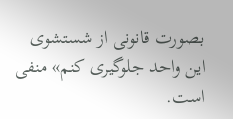بصورت قانونی از شستشوی این واحد جلوگیری کنم» منفی است.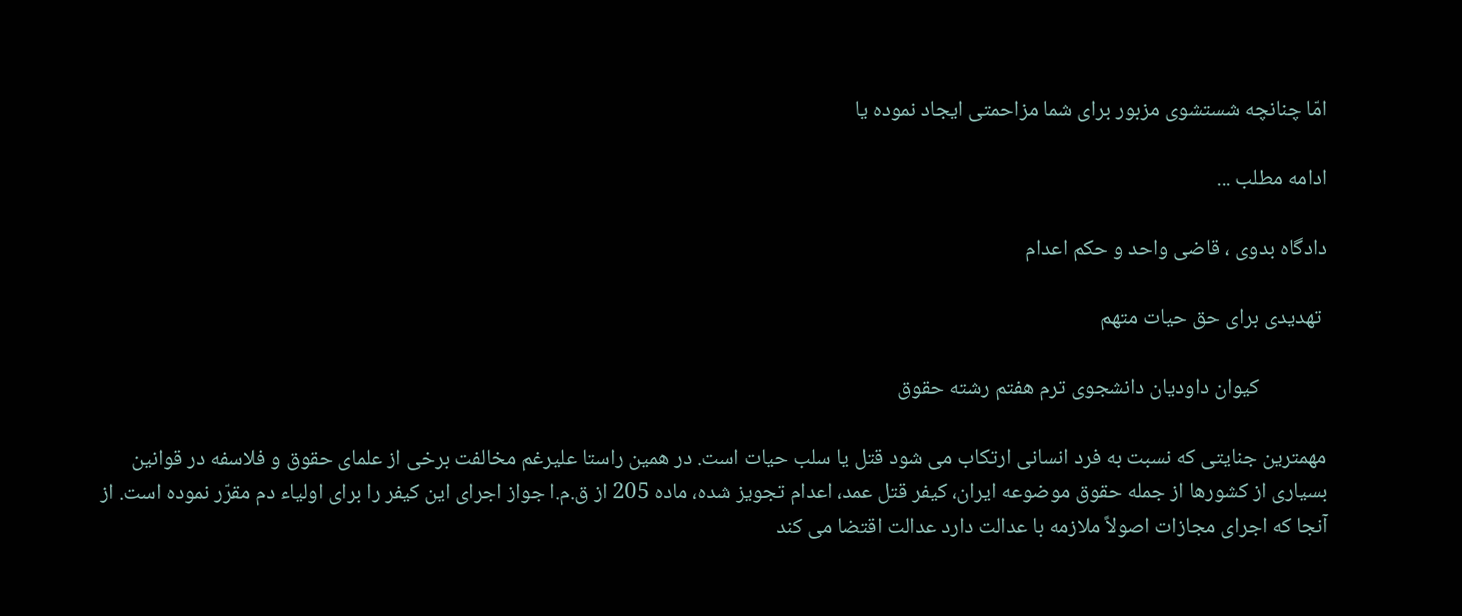امّا چنانچه شستشوی مزبور برای شما مزاحمتی ایجاد نموده یا

ادامه مطلب ...

دادگاه بدوی ، قاضی واحد و حکم اعدام

 تهدیدی برای حق حیات متهم

              کیوان داودیان دانشجوی ترم هفتم رشته حقوق

مهمترین جنایتی که نسبت به فرد انسانی ارتکاب می شود قتل یا سلب حیات است. در همین راستا علیرغم مخالفت برخی از علمای حقوق و فلاسفه در قوانین بسیاری از کشورها از جمله حقوق موضوعه ایران، کیفر قتل عمد، اعدام تجویز شده، ماده 205 از ق.م.ا جواز اجرای این کیفر را برای اولیاء دم مقرّر نموده است. از آنجا که اجرای مجازات اصولاً ملازمه با عدالت دارد عدالت اقتضا می کند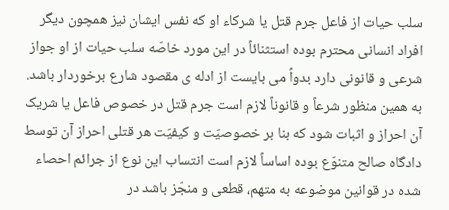سلب حیات از فاعل جرم قتل یا شرکاء او که نفس ایشان نیز همچون دیگر افراد انسانی محترم بوده استثنائاً در این مورد خاصّه سلب حیات از او جواز شرعی و قانونی دارد بدواً می بایست از ادله ی مقصود شارع برخوردار باشد. به همین منظور شرعاً و قانوناً لازم است جرم قتل در خصوص فاعل یا شریک آن احراز و اثبات شود که بنا بر خصوصیّت و کیفیّت هر قتلی احراز آن توسط دادگاه صالح متنوّع بوده اساساً لازم است انتساب این نوع از جرائم احصاء شده در قوانین موضوعه به متهم، قطعی و منجّز باشد در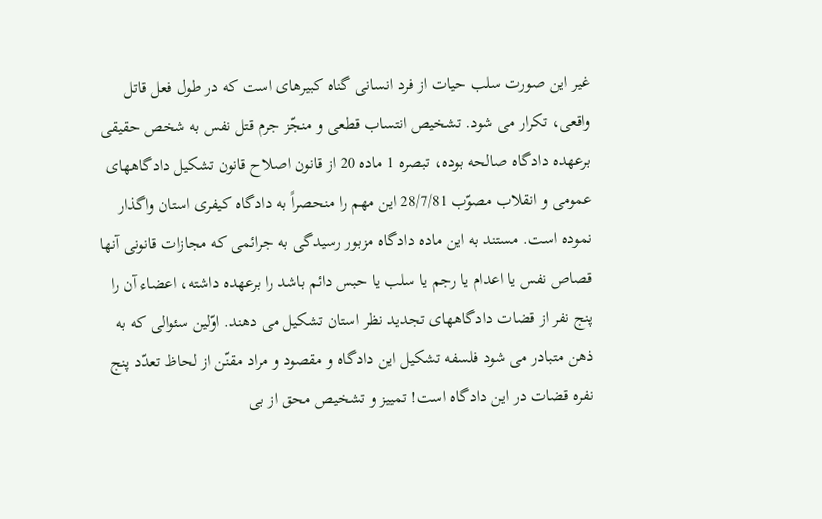غیر این صورت سلب حیات از فرد انسانی گناه کبیرهای است که در طول فعل قاتل واقعی، تکرار می شود. تشخیص انتساب قطعی و منجّز جرم قتل نفس به شخص حقیقی برعهده دادگاه صالحه بوده، تبصره 1 ماده 20 از قانون اصلاح قانون تشکیل دادگاههای عمومی و انقلاب مصوّب 28/7/81 این مهم را منحصراً به دادگاه کیفری استان واگذار نموده است. مستند به این ماده دادگاه مزبور رسیدگی به جرائمی که مجازات قانونی آنها قصاص نفس یا اعدام یا رجم یا سلب یا حبس دائم باشد را برعهده داشته، اعضاء آن را پنج نفر از قضات دادگاههای تجدید نظر استان تشکیل می دهند. اوّلین سئوالی که به ذهن متبادر می شود فلسفه تشکیل این دادگاه و مقصود و مراد مقنّن از لحاظ تعدّد پنج نفره قضات در این دادگاه است! تمییز و تشخیص محق از بی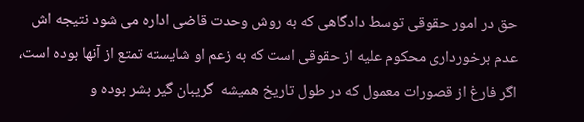حق در امور حقوقی توسط دادگاهی که به روش وحدت قاضی اداره می شود نتیجه اش عدم برخورداری محکوم علیه از حقوقی است که به زعم او شایسته تمتع از آنها بوده است، اگر فارغ از قصورات معمول که در طول تاریخ همیشه  گریبان گیر بشر بوده و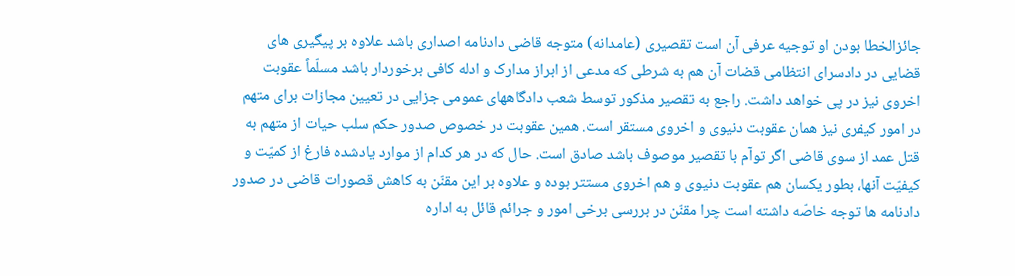جائزالخطا بودن او توجیه عرفی آن است تقصیری (عامدانه) متوجه قاضی دادنامه اصداری باشد علاوه بر پیگیری های قضایی در دادسرای انتظامی قضات آن هم به شرطی که مدعی از ابراز مدارک و ادله کافی برخوردار باشد مسلّماً عقوبت اخروی نیز در پی خواهد داشت. راجع به تقصیر مذکور توسط شعب دادگاههای عمومی جزایی در تعیین مجازات برای متهم در امور کیفری نیز همان عقوبت دنیوی و اخروی مستقر است. همین عقوبت در خصوص صدور حکم سلب حیات از متهم به قتل عمد از سوی قاضی اگر توآم با تقصیر موصوف باشد صادق است. حال که در هر کدام از موارد یادشده فارغ از کمیّت و کیفیّت آنها، بطور یکسان هم عقوبت دنیوی و هم اخروی مستتر بوده و علاوه بر این مقنّن به کاهش قصورات قاضی در صدور دادنامه ها توجه خاصّه داشته است چرا مقنّن در بررسی برخی امور و جرائم قائل به اداره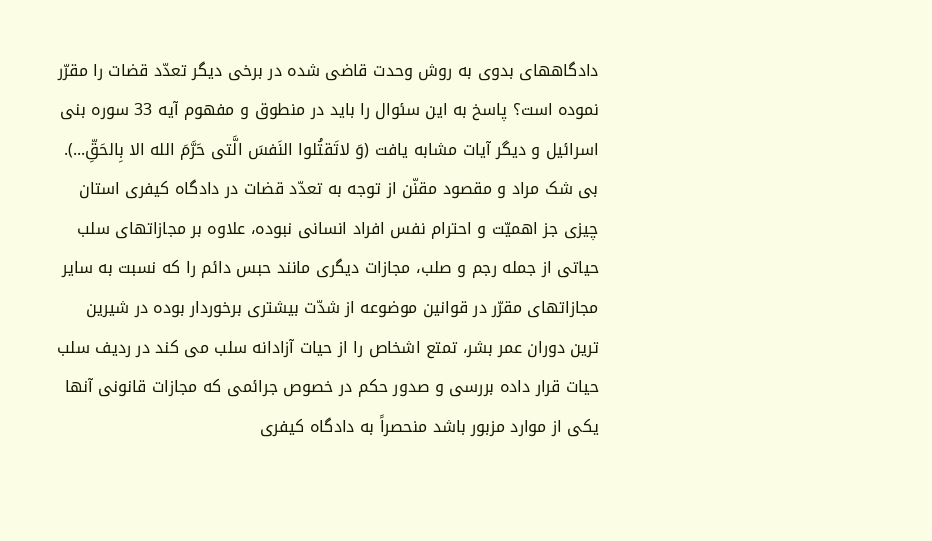دادگاههای بدوی به روش وحدت قاضی شده در برخی دیگر تعدّد قضات را مقرّر نموده است؟ پاسخ به این سئوال را باید در منطوق و مفهوم آیه 33 سوره بنی اسرائیل و دیگر آیات مشابه یافت (وَ لاتَقتُلوا النَفسَ الَّتی حَرَّمَ الله الا بِالحَقِّ...). بی شک مراد و مقصود مقنّن از توجه به تعدّد قضات در دادگاه کیفری استان چیزی جز اهمیّت و احترام نفس افراد انسانی نبوده، علاوه بر مجازاتهای سلب حیاتی از جمله رجم و صلب، مجازات دیگری مانند حبس دائم را که نسبت به سایر مجازاتهای مقرّر در قوانین موضوعه از شدّت بیشتری برخوردار بوده در شیرین ترین دوران عمر بشر، تمتع اشخاص را از حیات آزادانه سلب می کند در ردیف سلب حیات قرار داده بررسی و صدور حکم در خصوص جرائمی که مجازات قانونی آنها یکی از موارد مزبور باشد منحصراً به دادگاه کیفری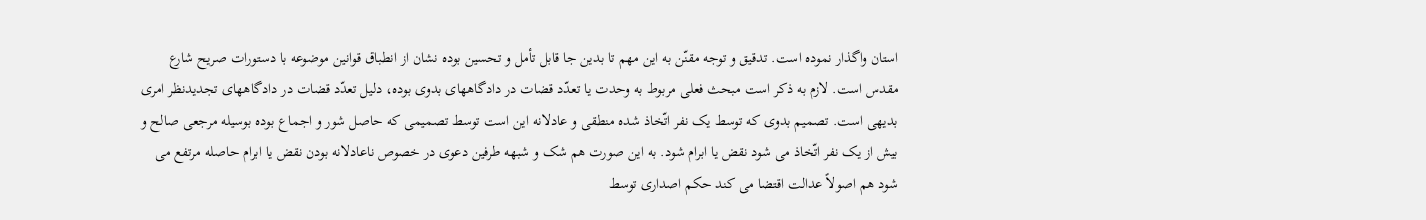استان واگذار نموده است. تدقیق و توجه مقنّن به این مهم تا بدین جا قابل تأمل و تحسین بوده نشان از انطباق قوانین موضوعه با دستورات صریح شارع مقدس است. لازم به ذکر است مبحث فعلی مربوط به وحدت یا تعدّد قضات در دادگاههای بدوی بوده، دلیل تعدّد قضات در دادگاههای تجدیدنظر امری بدیهی است. تصمیم بدوی که توسط یک نفر اتّخاذ شده منطقی و عادلانه این است توسط تصمیمی که حاصل شور و اجماع بوده بوسیله مرجعی صالح و بیش از یک نفر اتّخاذ می شود نقض یا ابرام شود. به این صورت هم شک و شبهه طرفین دعوی در خصوص ناعادلانه بودن نقض یا ابرام حاصله مرتفع می شود هم اصولاً عدالت اقتضا می کند حکم اصداری توسط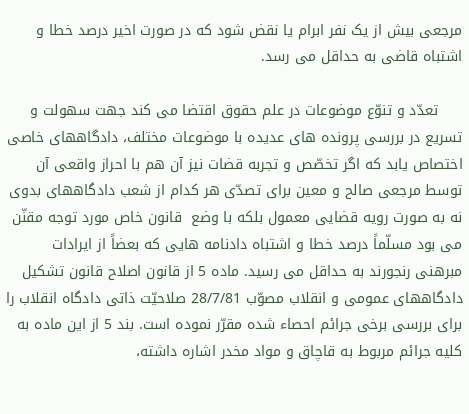مرجعی بیش از یک نفر ابرام یا نقض شود که در صورت اخیر درصد خطا و اشتباه قاضی به حداقل می رسد.

     تعدّد و تنوّع موضوعات در علم حقوق اقتضا می کند جهت سهولت و تسریع در بررسی پرونده های عدیده با موضوعات مختلف، دادگاههای خاصی اختصاص یابد که اگر تخصّص و تجربه قضات نیز آن هم با احراز واقعی آن توسط مرجعی صالح و معین برای تصدّی هر کدام از شعب دادگاههای بدوی نه به صورت رویه قضایی معمول بلکه با وضع  قانون خاص مورد توجه مقنّن می بود مسلّماً درصد خطا و اشتباه دادنامه هایی که بعضاً از ایرادات مبرهنی رنجورند به حداقل می رسید. ماده 5 از قانون اصلاح قانون تشکیل دادگاههای عمومی و انقلاب مصوّب 28/7/81 صلاحیّت ذاتی دادگاه انقلاب را برای بررسی برخی جرائم احصاء شده مقرّر نموده است. بند 5 از این ماده به کلیه جرائم مربوط به قاچاق و مواد مخدر اشاره داشته،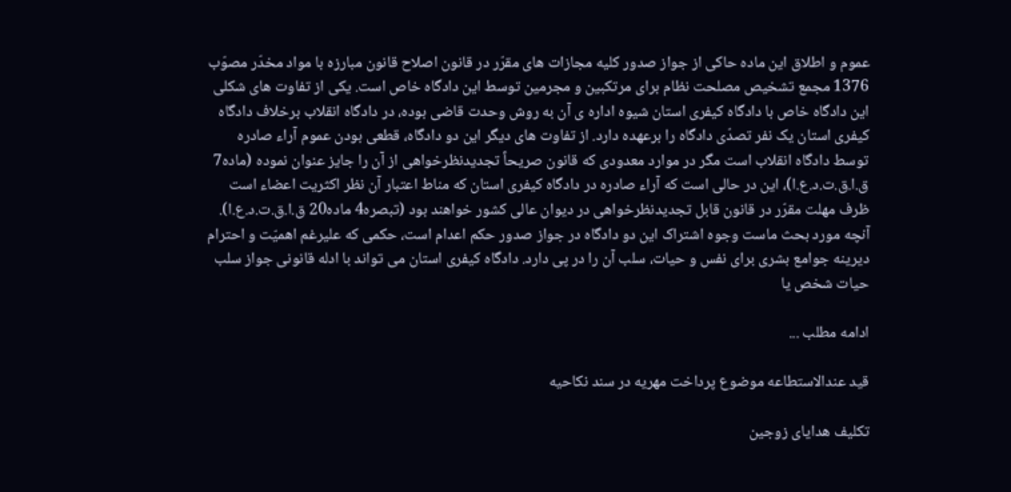عموم و اطلاق این ماده حاکی از جواز صدور کلیه مجازات های مقرّر در قانون اصلاح قانون مبارزه با مواد مخدّر مصوّب 1376 مجمع تشخیص مصلحت نظام برای مرتکبین و مجرمین توسط این دادگاه خاص است. یکی از تفاوت های شکلی این دادگاه خاص با دادگاه کیفری استان شیوه اداره ی آن به روش وحدت قاضی بوده، در دادگاه انقلاب برخلاف دادگاه کیفری استان یک نفر تصدّی دادگاه را برعهده دارد. از تفاوت های دیگر این دو دادگاه، قطعی بودن عموم آراء صادره توسط دادگاه انقلاب است مگر در موارد معدودی که قانون صریحاً تجدیدنظرخواهی از آن را جایز عنوان نموده (ماده7 ق.ا.ق.ت.د.ع.ا)، این در حالی است که آراء صادره در دادگاه کیفری استان که مناط اعتبار آن نظر اکثریت اعضاء است ظرف مهلت مقرّر در قانون قابل تجدیدنظرخواهی در دیوان عالی کشور خواهند بود (تبصره4 ماده20 ق.ا.ق.ت.د.ع.ا). آنچه مورد بحث ماست وجوه اشتراک این دو دادگاه در جواز صدور حکم اعدام است، حکمی که علیرغم اهمیّت و احترام دیرینه جوامع بشری برای نفس و حیات، سلب آن را در پی دارد. دادگاه کیفری استان می تواند با ادله قانونی جواز سلب حیات شخص یا

ادامه مطلب ...

قید عندالاستطاعه موضوع پرداخت مهریه در سند نکاحیه

تکلیف هدایای زوجین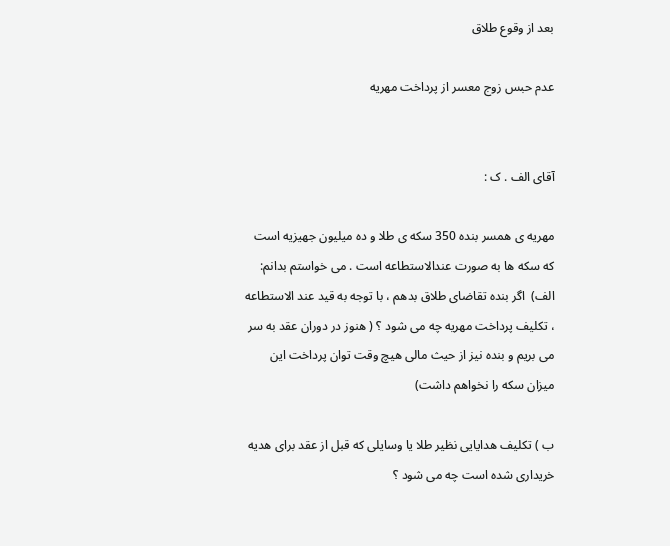بعد از وقوع طلاق

عدم حبس زوج معسر از پرداخت مهریه


آقای الف . ک :

مهریه ی همسر بنده 350 سکه ی طلا و ده میلیون جهیزیه است که سکه ها به صورت عندالاستطاعه است . می خواستم بدانم:
الف)  اگر بنده تقاضای طلاق بدهم ، با توجه به قید عند الاستطاعه ، تکلیف پرداخت مهریه چه می شود ؟ ( هنوز در دوران عقد به سر می بریم و بنده نیز از حیث مالی هیچ وقت توان پرداخت این میزان سکه را نخواهم داشت)

ب ) تکلیف هدایایی نظیر طلا یا وسایلی که قبل از عقد برای هدیه خریداری شده است چه می شود ؟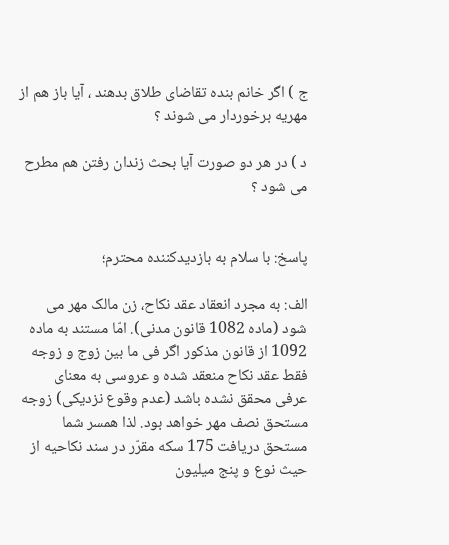ج ) اگر خانم بنده تقاضای طلاق بدهند ، آیا باز هم از مهریه برخوردار می شوند ؟

د ) در هر دو صورت آیا بحث زندان رفتن هم مطرح می شود ؟


پاسخ: با سلام به بازدیدکننده محترم؛

الف: به مجرد انعقاد عقد نکاح، زن مالک مهر می شود (ماده 1082 قانون مدنی). امّا مستند به ماده 1092 از قانون مذکور اگر فی ما بین زوج و زوجه فقط عقد نکاح منعقد شده و عروسی به معنای عرفی محقق نشده باشد (عدم وقوع نزدیکی) زوجه مستحق نصف مهر خواهد بود. لذا همسر شما مستحق دریافت 175 سکه مقرّر در سند نکاحیه از حیث نوع و پنج میلیون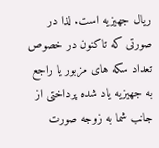ریال جهیزیه است. لذا در صورتی که تاکنون در خصوص تعداد سکه های مزبور یا راجع به جهیزیه یاد شده پرداختی از جانب شما به زوجه صورت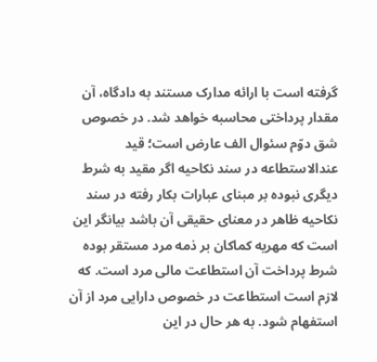گرفته است با ارائه مدارک مستند به دادگاه، آن مقدار پرداختی محاسبه خواهد شد. در خصوص شق دوّم سئوال الف عارض است؛ قید عندالاستطاعه در سند نکاحیه اگر مقید به شرط دیگری نبوده بر مبنای عبارات بکار رفته در سند نکاحیه ظاهر در معنای حقیقی آن باشد بیانگر این است که مهریه کماکان بر ذمه مرد مستقر بوده شرط پرداخت آن استطاعت مالی مرد است. که لازم است استطاعت در خصوص دارایی مرد از آن استفهام شود. به هر حال در این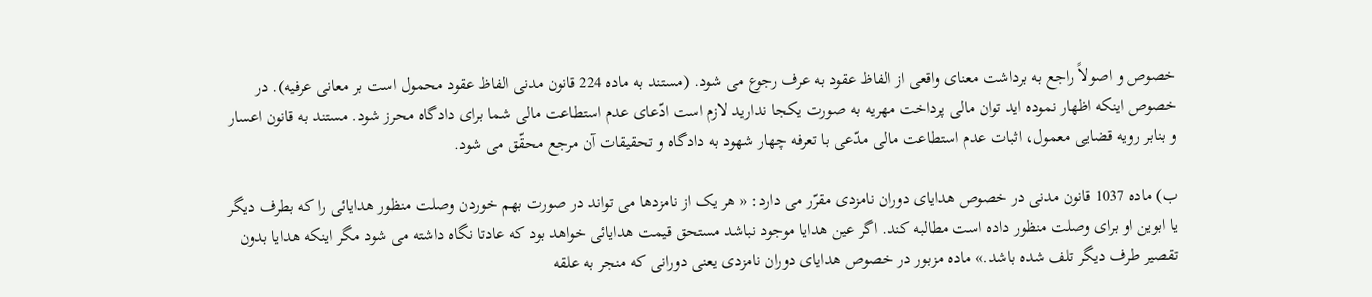خصوص و اصولاً راجع به برداشت معنای واقعی از الفاظ عقود به عرف رجوع می شود. (مستند به ماده 224 قانون مدنی الفاظ عقود محمول است بر معانی عرفیه). در خصوص اینکه اظهار نموده اید توان مالی پرداخت مهریه به صورت یکجا ندارید لازم است ادّعای عدم استطاعت مالی شما برای دادگاه محرز شود. مستند به قانون اعسار و بنابر رویه قضایی معمول، اثبات عدم استطاعت مالی مدّعی با تعرفه چهار شهود به دادگاه و تحقیقات آن مرجع محقّق می شود.

ب) ماده 1037 قانون مدنی در خصوص هدایای دوران نامزدی مقرّر می دارد: « هر یک از نامزدها می تواند در صورت بهم خوردن وصلت منظور هدایائی را که بطرف دیگر یا ابوین او برای وصلت منظور داده است مطالبه کند. اگر عین هدایا موجود نباشد مستحق قیمت هدایائی خواهد بود که عادتا نگاه داشته می شود مگر اینکه هدایا بدون تقصیر طرف دیگر تلف شده باشد.» ماده مزبور در خصوص هدایای دوران نامزدی یعنی دورانی که منجر به علقه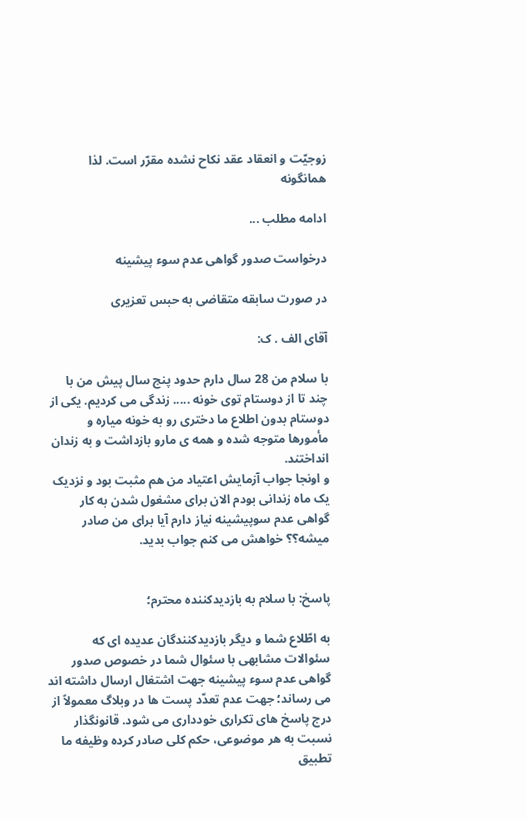زوجیّت و انعقاد عقد نکاح نشده مقرّر است. لذا همانگونه

ادامه مطلب ...

درخواست صدور گواهی عدم سوء پیشینه

در صورت سابقه متقاضی به حبس تعزیری

آقای الف . ک:

با سلام من 28 سال دارم حدود پنج سال پیش من با چند تا از دوستام توی خونه ..... زندگی می کردیم. یکی از دوستام بدون اطلاع ما دختری رو به خونه میاره و مأمورها متوجه شده و همه ی مارو بازداشت و به زندان انداختند.
و اونجا جواب آزمایش اعتیاد من هم مثبت بود و نزدیک یک ماه زندانی بودم الان برای مشغول شدن به کار گواهی عدم سوپیشینه نیاز دارم آیا برای من صادر میشه؟؟ خواهش می کنم جواب بدید.


پاسخ: با سلام به بازدیدکننده محترم؛

به اطّلاع شما و دیگر بازدیدکنندگان عدیده ای که سئوالات مشابهی با سئوال شما در خصوص صدور گواهی عدم سوء پیشینه جهت اشتغال ارسال داشته اند می رساند؛ جهت عدم تعدّد پست ها در وبلاگ معمولاً از درج پاسخ های تکراری خودداری می شود. قانونگذار نسبت به هر موضوعی، حکم کلی صادر کرده وظیفه ما تطبیق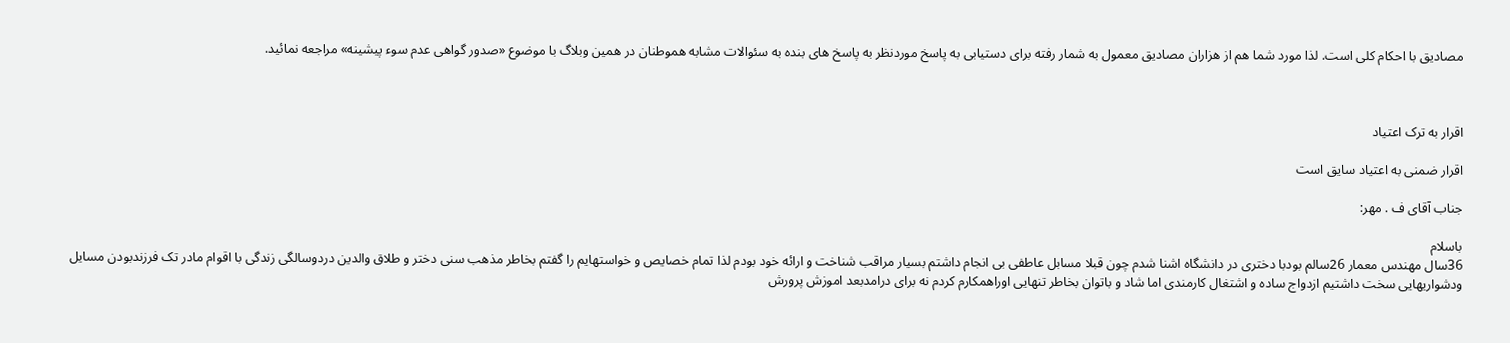مصادیق با احکام کلی است. لذا مورد شما هم از هزاران مصادیق معمول به شمار رفته برای دستیابی به پاسخ موردنظر به پاسخ های بنده به سئوالات مشابه هموطنان در همین وبلاگ با موضوع «صدور گواهی عدم سوء پیشینه» مراجعه نمائید.



اقرار به ترک اعتیاد

اقرار ضمنی به اعتیاد سایق است

جناب آقای ف . مهر:

باسلام
36سال مهندس معمار 26سالم بودبا دختری در دانشگاه اشنا شدم چون قبلا مسابل عاطفی بی انجام داشتم بسیار مراقب شناخت و ارائه خود بودم لذا تمام خصایص و خواستهایم را گفتم بخاطر مذهب سنی دختر و طلاق والدین دردوسالگی زندگی با اقوام مادر تک فرزندبودن مسایل ودشواریهایی سخت داشتیم ازدواج ساده و اشتغال کارمندی اما شاد و باتوان بخاطر تنهایی اوراهمکارم کردم نه برای درامدبعد اموزش پرورش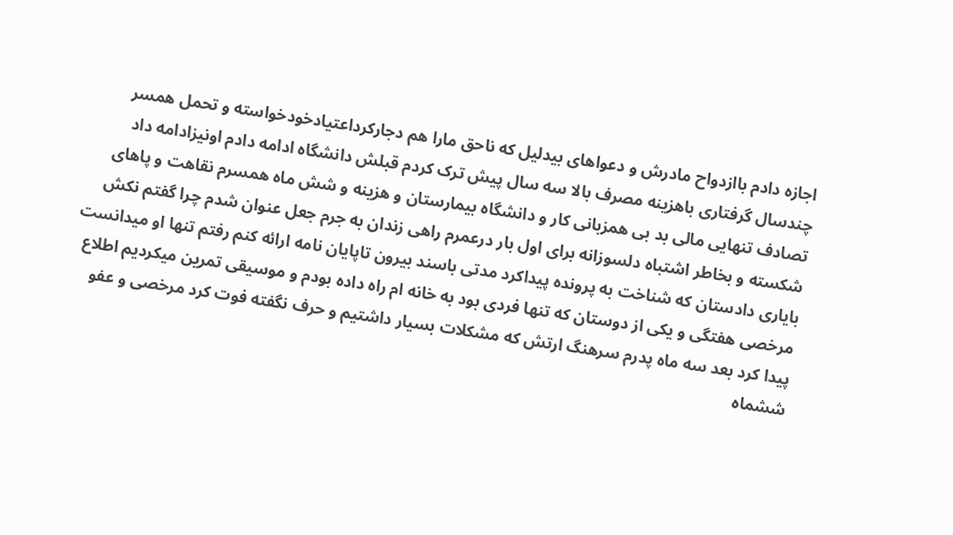اجازه دادم باازدواح مادرش و دعواهای بیدلیل که ناحق مارا هم دجارکرداعتیادخودخواسته و تحمل همسر چندسال گرفتاری باهزینه مصرف بالا سه سال پیش ترک کردم قبلش دانشگاه ادامه دادم اونیزادامه داد تصادف تنهایی مالی بد بی همزبانی کار و دانشگاه بیمارستان و هزینه و شش ماه همسرم نقاهت و پاهای شکسته و بخاطر اشتباه دلسوزانه برای اول بار درعمرم راهی زندان به جرم جعل عنوان شدم چرا گفتم نکش بایاری دادستان که شناخت به پرونده پیداکرد مدتی باسند بیرون تاپایان نامه ارائه کنم رفتم تنها او میدانست مرخصی هفتگی و یکی از دوستان که تنها فردی بود به خانه ام راه داده بودم و موسیقی تمرین میکردیم اطلاع پیدا کرد بعد سه ماه پدرم سرهنگ ارتش که مشکلات بسیار داشتیم و حرف نگفته فوت کرد مرخصی و عفو ششماه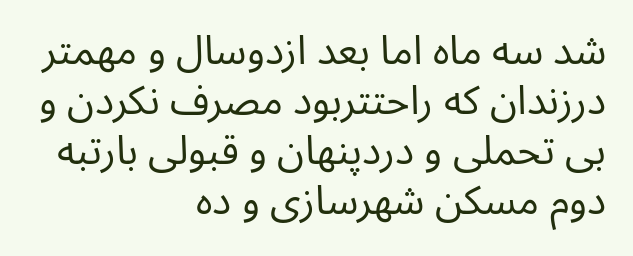شد سه ماه اما بعد ازدوسال و مهمتر درزندان که راحتتربود مصرف نکردن و بی تحملی و دردپنهان و قبولی بارتبه دوم مسکن شهرسازی و ده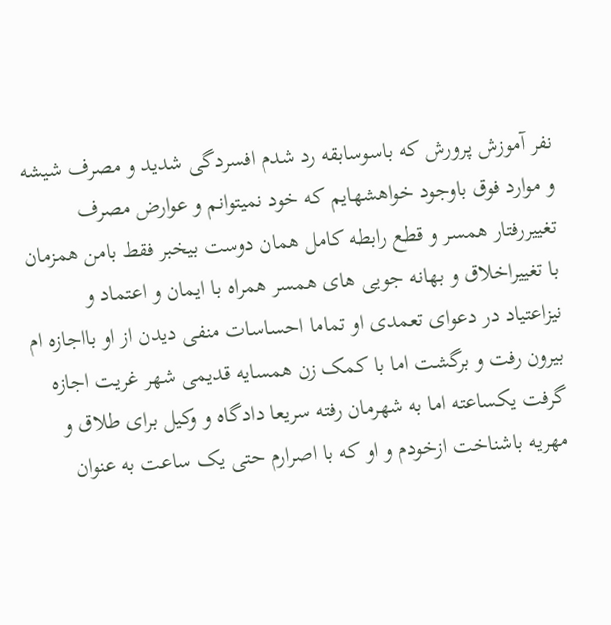نفر آموزش پرورش که باسوسابقه رد شدم افسردگی شدید و مصرف شیشه و موارد فوق باوجود خواهشهایم که خود نمیتوانم و عوارض مصرف تغییررفتار همسر و قطع رابطه کامل همان دوست بیخبر فقط بامن همزمان با تغییراخلاق و بهانه جویی های همسر همراه با ایمان و اعتماد و نیزاعتیاد در دعوای تعمدی او تماما احساسات منفی دیدن از او بااجازه ام بیرون رفت و برگشت اما با کمک زن همسایه قدیمی شهر غریت اجازه گرفت یکساعته اما به شهرمان رفته سریعا دادگاه و وکیل برای طلاق و مهریه باشناخت ازخودم و او که با اصرارم حتی یک ساعت به عنوان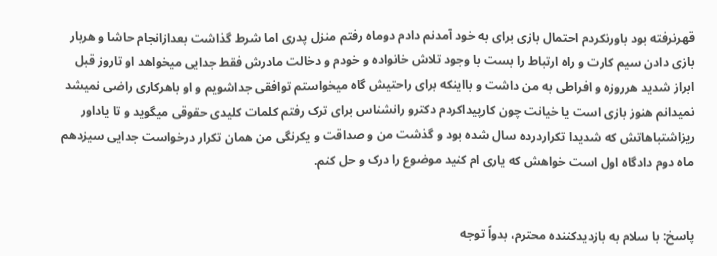قهرنرفته بود باورنکردم احتمال بازی برای به خود آمدنم دادم دوماه رفتم منزل پدری اما شرط گذاشت بعدازانجام حاشا و هربار بازی دادن سیم کارت و راه ارتباط را بست با وجود تلاش خانواده و خودم و دخالت مادرش فقط جدایی میخواهد او تاروز قبل ابراز شدید هرروزه و افراطی به من داشت و بااینکه برای راحتیش گاه میخواستم توافقی جداشویم و او باهرکاری راضی نمیشد نمیدانم هنوز بازی است یا خیانت چون کارپیداکردم دکترو رانشناس برای ترک رفتم کلمات کلیدی حقوقی میگوید و تا یاداور ریزاشتباهاتش که شدیدا تکراردرده سال شده بود و گذشت من و صداقت و یکرنگی من همان تکرار درخواست جدایی سیزدهم ماه دوم دادگاه اول است خواهش که یاری ام کنید موضوع را درک و حل کنم.


پاسخ: با سلام به بازدیدکننده محترم، بدواً توجه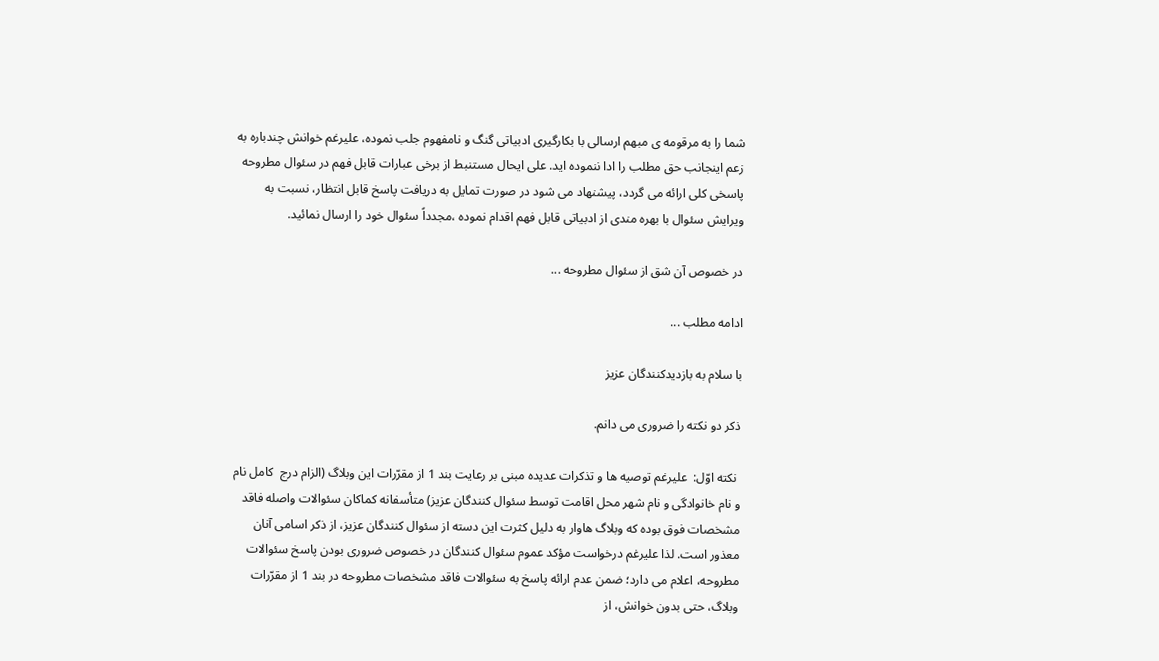شما را به مرقومه ی مبهم ارسالی با بکارگیری ادبیاتی گنگ و نامفهوم جلب نموده، علیرغم خوانش چندباره به زعم اینجانب حق مطلب را ادا ننموده اید. علی ایحال مستنبط از برخی عبارات قابل فهم در سئوال مطروحه پاسخی کلی ارائه می گردد، پیشنهاد می شود در صورت تمایل به دریافت پاسخ قابل انتظار، نسبت به ویرایش سئوال با بهره مندی از ادبیاتی قابل فهم اقدام نموده ،مجدداً سئوال خود را ارسال نمائید.

در خصوص آن شق از سئوال مطروحه ...

ادامه مطلب ...

با سلام به بازدیدکنندگان عزیز

ذکر دو نکته را ضروری می دانم.

 نکته اوّل:  علیرغم توصیه ها و تذکرات عدیده مبنی بر رعایت بند 1 از مقرّرات این وبلاگ (الزام درج  کامل نام و نام خانوادگی و نام شهر محل اقامت توسط سئوال کنندگان عزیز) متأسفانه کماکان سئوالات واصله فاقد مشخصات فوق بوده که وبلاگ هاوار به دلیل کثرت این دسته از سئوال کنندگان عزیز، از ذکر اسامی آنان معذور است. لذا علیرغم درخواست مؤکد عموم سئوال کنندگان در خصوص ضروری بودن پاسخ سئوالات مطروحه، اعلام می دارد؛ ضمن عدم ارائه پاسخ به سئوالات فاقد مشخصات مطروحه در بند 1 از مقرّرات وبلاگ، حتی بدون خوانش، از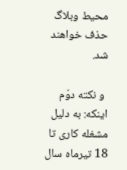محیط وبلاگ حذف خواهند شد.

 و نکته دوّم اینکه: به دلیل مشغله کاری تا 18 تیرماه سال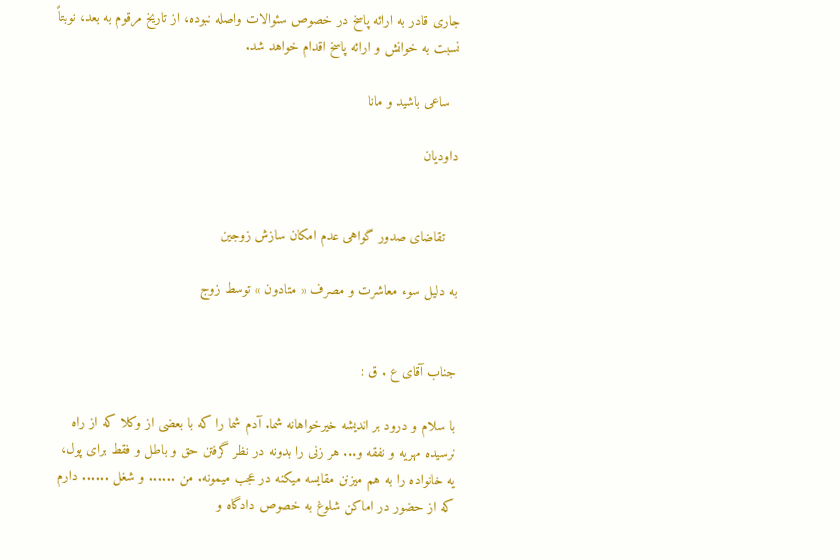جاری قادر به ارائه پاسخ در خصوص سئوالات واصله نبوده، از تاریخ مرقوم به بعد، نوبتاً نسبت به خوانش و ارائه پاسخ اقدام خواهد شد.

  ساعی باشید و مانا

داودیان


   تقاضای صدور گواهی عدم امکان سازش زوجین

به دلیل سوء معاشرت و مصرف « متادون » توسط زوج


جناب آقای ع . ق :

با سلام و درود بر اندیشه خیرخواهانه شما. آدم شما را که با بعضی از وکلا که از راه نرسیده مهریه و نفقه و... هر زنی را بدونه در نظر گرفتن حق و باطل و فقط برای پول، یه خانواده را به هم میزنن مقایسه میکنه در عجب میمونه. من ...... و شغل ...... دارم که از حضور در اماکن شلوغ به خصوص دادگاه و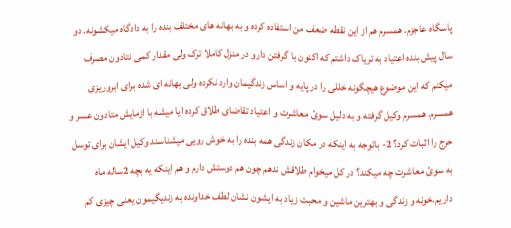پاسگاه عاجزم. همسرم هم از این نقطه ضعف من استفاده کرده و به بهانه های مختلف بنده را به دادگاه میکشونه. دو سال پیش بنده اعتیاد به تریاک داشتم که اکنون با گرفتن دارو در منزل کاملا ترک ولی مقدار کمی نتادون مصرف میکنم که این موضوع هیچگونه خللی را در پایه و اساس زندگیمان وارد نکرده ولی بهانه ای شده برای ابروریزی همسرم. همسرم وکیل گرفته و به دلیل سوئ معاشرت و اعتیاد تقاضای طلاق کرده ایا میشه با ازمایش متادون عسر و حرج را اثبات کرد؟ 2- باتوجه به اینکه در مکان زندگی همه بنده را به خوش رویی میشناسند وکیل ایشان برای توسل به سوئ معاشرت چه میکند؟ در کل میخوام طلاقش ندهم چون هم دوستش دارم و هم اینکه یه بچه 2ساله ماه داریم.خونه و زندگی و بهترین ماشین و محبت زیاد به ایشون نشان لطف خداونده به زندیگیمون یعنی چیزی کم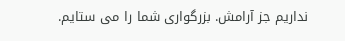نداریم جز آرامش. بزرگواری شما را می ستایم.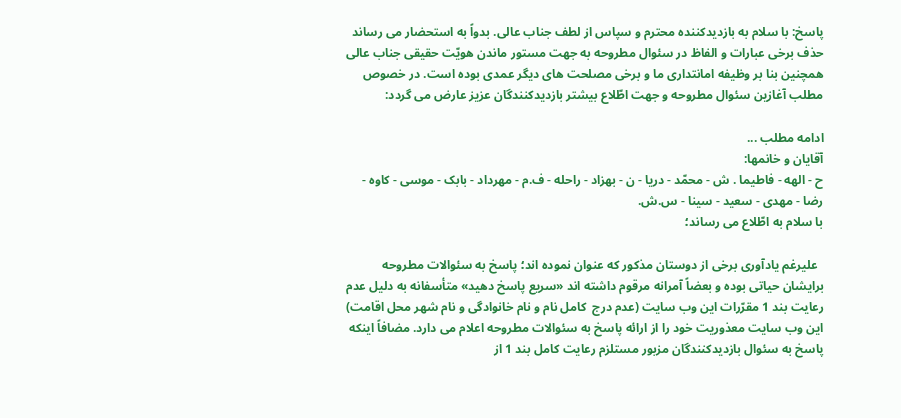پاسخ: با سلام به بازدیدکننده محترم و سپاس از لطف جناب عالی. بدواً به استحضار می رساند حذف برخی عبارات و الفاظ در سئوال مطروحه به جهت مستور ماندن هویّت حقیقی جناب عالی همچنین بنا بر وظیفه امانتداری ما و برخی مصلحت های دیگر عمدی بوده است. در خصوص مطلب آغازین سئوال مطروحه و جهت اطّلاع بیشتر بازدیدکنندگان عزیز عارض می گردد:

ادامه مطلب ...
آقایان و خانمها:
ح - الهه - فاطیما . ش - محمّد - دریا - ن - بهزاد - راحله - ف.م - مهرداد - بابک - موسی - کاوه - رضا - مهدی - سعید - سینا - س.ش.
با سلام به اطّلاع می رساند؛

  علیرغم یادآوری برخی از دوستان مذکور که عنوان نموده اند؛ پاسخ به سئوالات مطروحه برایشان حیاتی بوده و بعضاً آمرانه مرقوم داشته اند «سریع پاسخ دهید» متأسفانه به دلیل عدم رعایت بند 1 مقرّرات این وب سایت (عدم درج  کامل نام و نام خانوادگی و نام شهر محل اقامت) این وب سایت معذوریت خود را از ارائه پاسخ به سئوالات مطروحه اعلام می دارد. مضافاً اینکه پاسخ به سئوال بازدیدکنندگان مزبور مستلزم رعایت کامل بند 1 از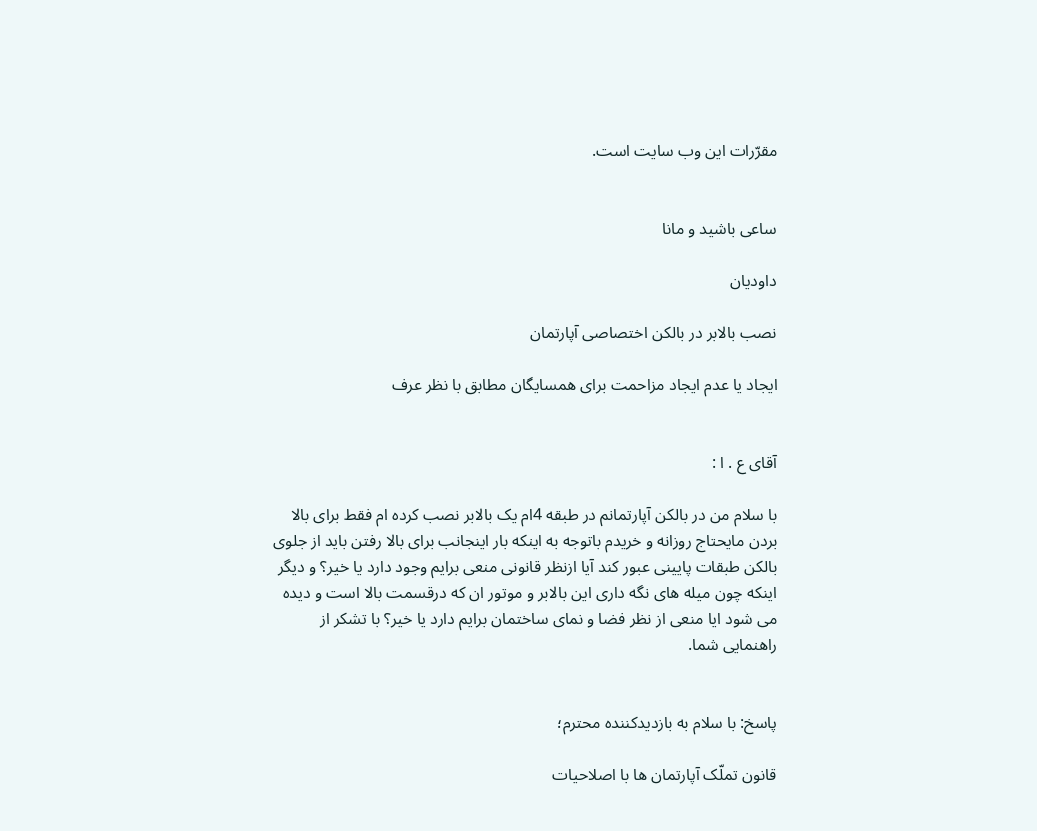مقرّرات این وب سایت است.


ساعی باشید و مانا

داودیان

نصب بالابر در بالکن اختصاصی آپارتمان

ایجاد یا عدم ایجاد مزاحمت برای همسایگان مطابق با نظر عرف


آقای ع . ا :

با سلام من در بالکن آپارتمانم در طبقه 4ام یک بالابر نصب کرده ام فقط برای بالا بردن مایحتاج روزانه و خریدم باتوجه به اینکه بار اینجانب برای بالا رفتن باید از جلوی بالکن طبقات پایینی عبور کند آیا ازنظر قانونی منعی برایم وجود دارد یا خیر؟ و دیگر اینکه چون میله های نگه داری این بالابر و موتور ان که درقسمت بالا است و دیده می شود ایا منعی از نظر فضا و نمای ساختمان برایم دارد یا خیر؟ با تشکر از راهنمایی شما.


پاسخ: با سلام به بازدیدکننده محترم؛

قانون تملّک آپارتمان ها با اصلاحیات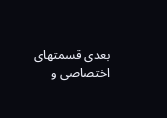بعدی قسمتهای اختصاصی و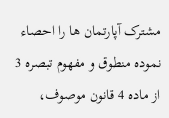مشترک آپارتمان ها را احصاء نموده منطوق و مفهوم تبصره 3 از ماده 4 قانون موصوف،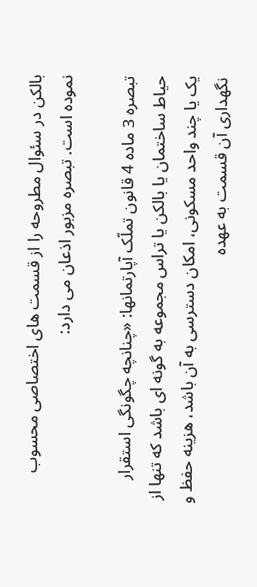بالکن در سئوال مطروحه را از قسمت های اختصاصی محسوب نموده است. تبصره مزبور اذعان می دارد:

تبصره 3 ماده 4 قانون تملّک آپارتمانها: «چنانچه چگونگی استقرار حیاط ساختمان یا بالکن یا تراس مجموعه به گونه ای باشد که تنها از یک یا چند واحد مسکونی، امکان دسترسی به آن باشد، هزینه حفظ و نگهداری آن قسمت به عهده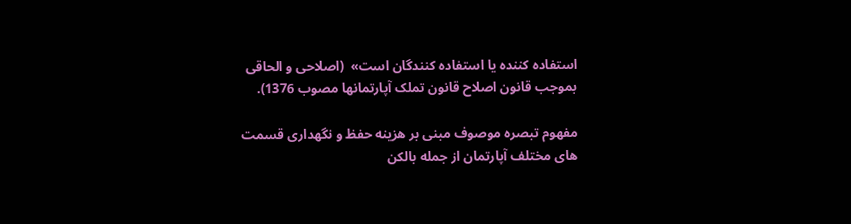استفاده کننده یا استفاده کنندگان است»  (اصلاحی و الحاقی بموجب قانون اصلاح قانون تملک آپارتمانها مصوب 1376).

مفهوم تبصره موصوف مبنی بر هزینه حفظ و نگهداری قسمت های مختلف آپارتمان از جمله بالکن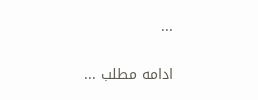...

ادامه مطلب ...